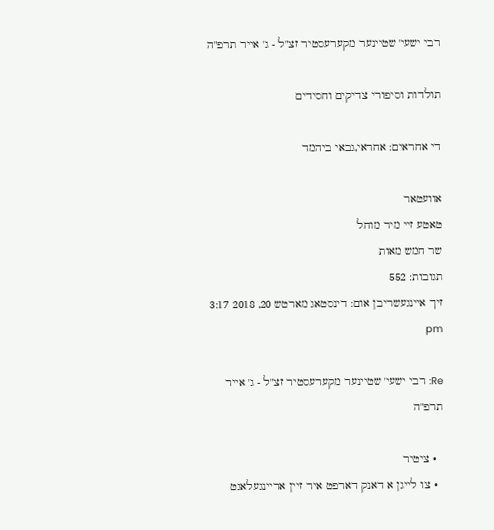רבי ישעי' שטיינער מקערעסטיר זצ"ל - ג' אייר תרפ"ה

תולדות וסיפורי צדיקים וחסידים

די אחראים: אחראי,גבאי ביהמד

אוועטאר
טאטע זיי מיר מוחל
שר חמש מאות
תגובות: 552
זיך איינגעשריבן אום: דינסטאג מארטש 20, 2018 3:17 pm

Re: רבי ישעי' שטיינער מקערעסטיר זצ"ל - ג' אייר תרפ"ה

  • ציטיר
  • צו לייגן א דאנק דארפט איר זיין אריינגעלאגט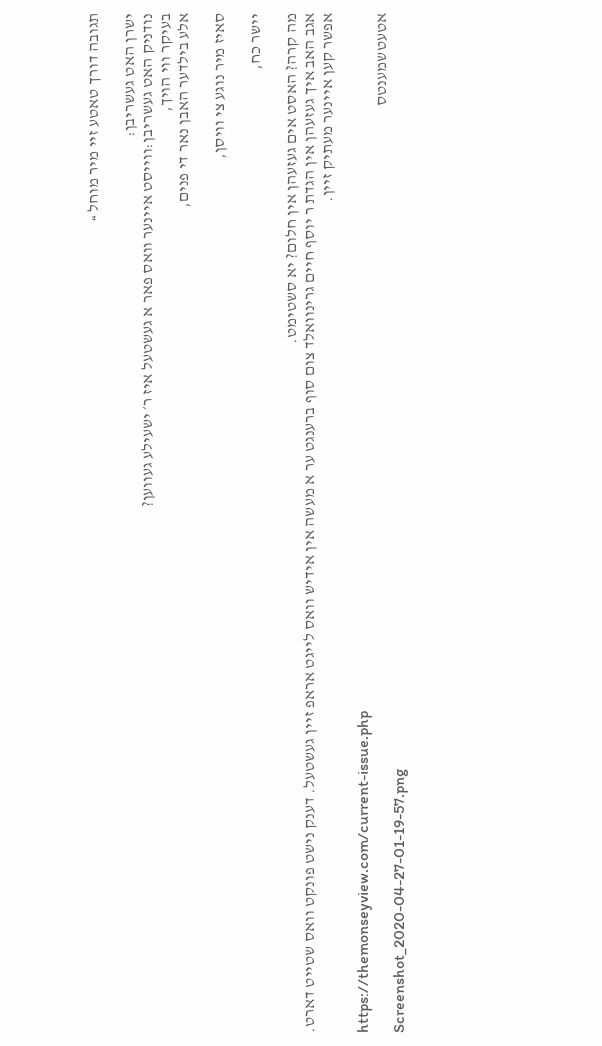תגובה דורך טאטע זיי מיר מוחל »

ישרן האט געשריבן:
נודניק האט געשריבן:ווייסט איינער וואס פאר א געשטעל איז ר׳ ישעילע געווען?
בעיקר ווי הויך,
אלע בילדער האבן נאר די פנים,

סאיז מיר נוגע צי וויסן,

יישר כח,

מה קרה? האסט אים געזעהן אין חלום? יא סשטימט.
אגב האב איך געזעהן אין הגדת ר יוסף חיים גרינוואלד צום סוף ברענגט ער א מעשה אין אידיש וואס לייגט אראפ זיין געשטעל. דענק נישט פונקט וואס שטייט דארט. אפשר קען איינער מעתיק זיין.

https://themonseyview.com/current-issue.php
אטעטשמענטס
Screenshot_2020-04-27-01-19-57.png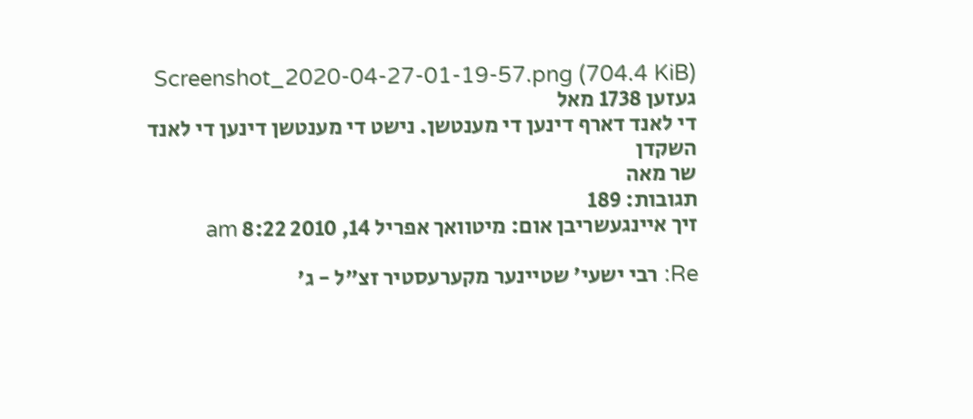Screenshot_2020-04-27-01-19-57.png (704.4 KiB) געזען 1738 מאל
די לאנד דארף דינען די מענטשן. נישט די מענטשן דינען די לאנד
השקדן
שר מאה
תגובות: 189
זיך איינגעשריבן אום: מיטוואך אפריל 14, 2010 8:22 am

Re: רבי ישעי' שטיינער מקערעסטיר זצ"ל - ג'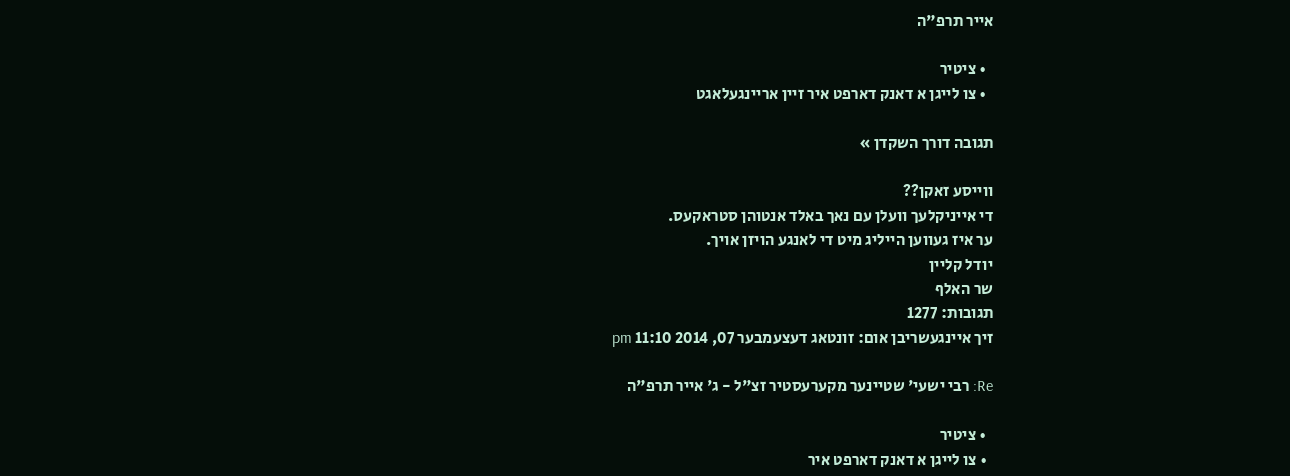אייר תרפ"ה

  • ציטיר
  • צו לייגן א דאנק דארפט איר זיין אריינגעלאגט

תגובה דורך השקדן »

ווייסע זאקן??
די אייניקלעך וועלן עם נאך באלד אנטוהן סטראקעס.
ער איז געווען הייליג מיט די לאנגע הויזן אויך.
יודל קליין
שר האלף
תגובות: 1277
זיך איינגעשריבן אום: זונטאג דעצעמבער 07, 2014 11:10 pm

Re: רבי ישעי' שטיינער מקערעסטיר זצ"ל - ג' אייר תרפ"ה

  • ציטיר
  • צו לייגן א דאנק דארפט איר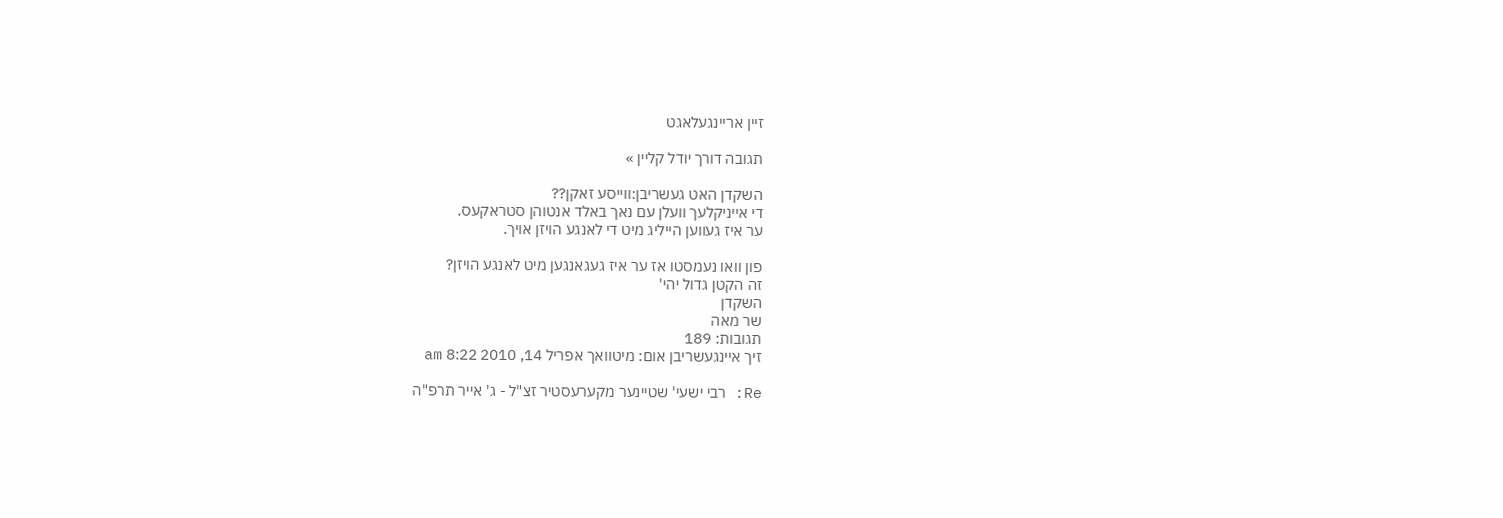זיין אריינגעלאגט

תגובה דורך יודל קליין »

השקדן האט געשריבן:ווייסע זאקן??
די אייניקלעך וועלן עם נאך באלד אנטוהן סטראקעס.
ער איז געווען הייליג מיט די לאנגע הויזן אויך.

פון וואו נעמסטו אז ער איז געגאנגען מיט לאנגע הויזן?
זה הקטן גדול יהי'
השקדן
שר מאה
תגובות: 189
זיך איינגעשריבן אום: מיטוואך אפריל 14, 2010 8:22 am

Re: רבי ישעי' שטיינער מקערעסטיר זצ"ל - ג' אייר תרפ"ה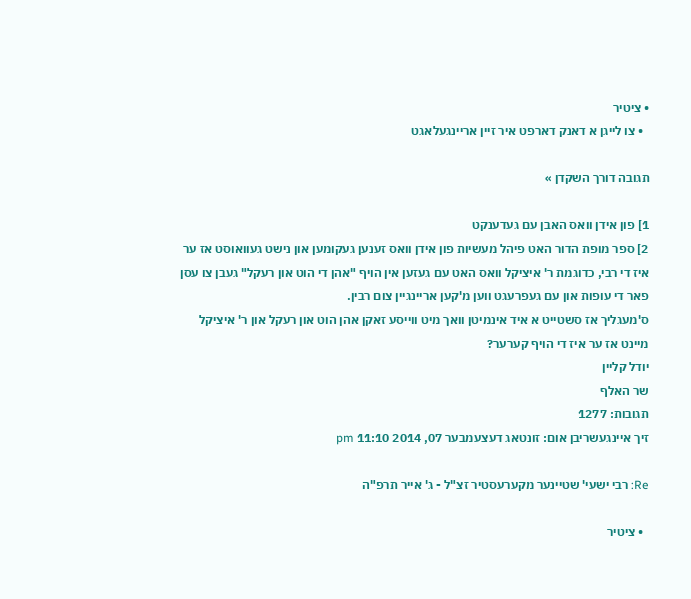• ציטיר
  • צו לייגן א דאנק דארפט איר זיין אריינגעלאגט

תגובה דורך השקדן »

1] פון אידן וואס האבן עם געדענקט
2] ספר מופת הדור האט פיהל מעשיות פון אידן וואס זענען געקומען און נישט געוואוסט אז ער איז די רבי, כדוגמת ר' איציקל וואס האט עם געזען אין הויף "אהן די הוט און רעקל" געבן צו עסן פאר די עופות און עם געפרעגט ווען מ'קען אריינגיין צום רבין.
ס'מעגליך אז סשטייט א איד אינמיטן וואך מיט ווייסע זאקן אהן הוט און רעקל און ר' איציקל מיינט אז ער איז די הויף קערער?
יודל קליין
שר האלף
תגובות: 1277
זיך איינגעשריבן אום: זונטאג דעצעמבער 07, 2014 11:10 pm

Re: רבי ישעי' שטיינער מקערעסטיר זצ"ל - ג' אייר תרפ"ה

  • ציטיר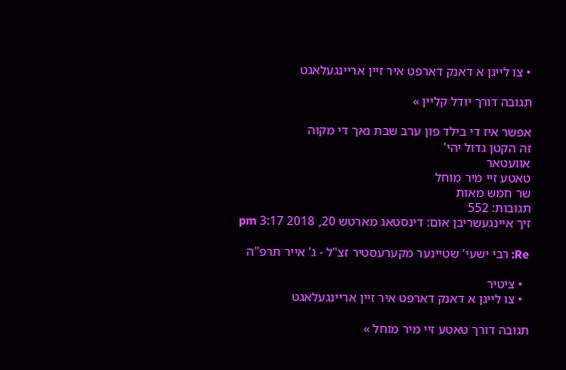• צו לייגן א דאנק דארפט איר זיין אריינגעלאגט

תגובה דורך יודל קליין »

אפשר איז די בילד פון ערב שבת נאך די מקוה
זה הקטן גדול יהי'
אוועטאר
טאטע זיי מיר מוחל
שר חמש מאות
תגובות: 552
זיך איינגעשריבן אום: דינסטאג מארטש 20, 2018 3:17 pm

Re: רבי ישעי' שטיינער מקערעסטיר זצ"ל - ג' אייר תרפ"ה

  • ציטיר
  • צו לייגן א דאנק דארפט איר זיין אריינגעלאגט

תגובה דורך טאטע זיי מיר מוחל »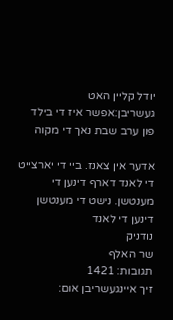יודל קליין האט געשריבן:אפשר איז די בילד פון ערב שבת נאך די מקוה

אדער אין צאנז. ביי די יארצייט
די לאנד דארף דינען די מענטשן. נישט די מענטשן דינען די לאנד
נודניק
שר האלף
תגובות: 1421
זיך איינגעשריבן אום: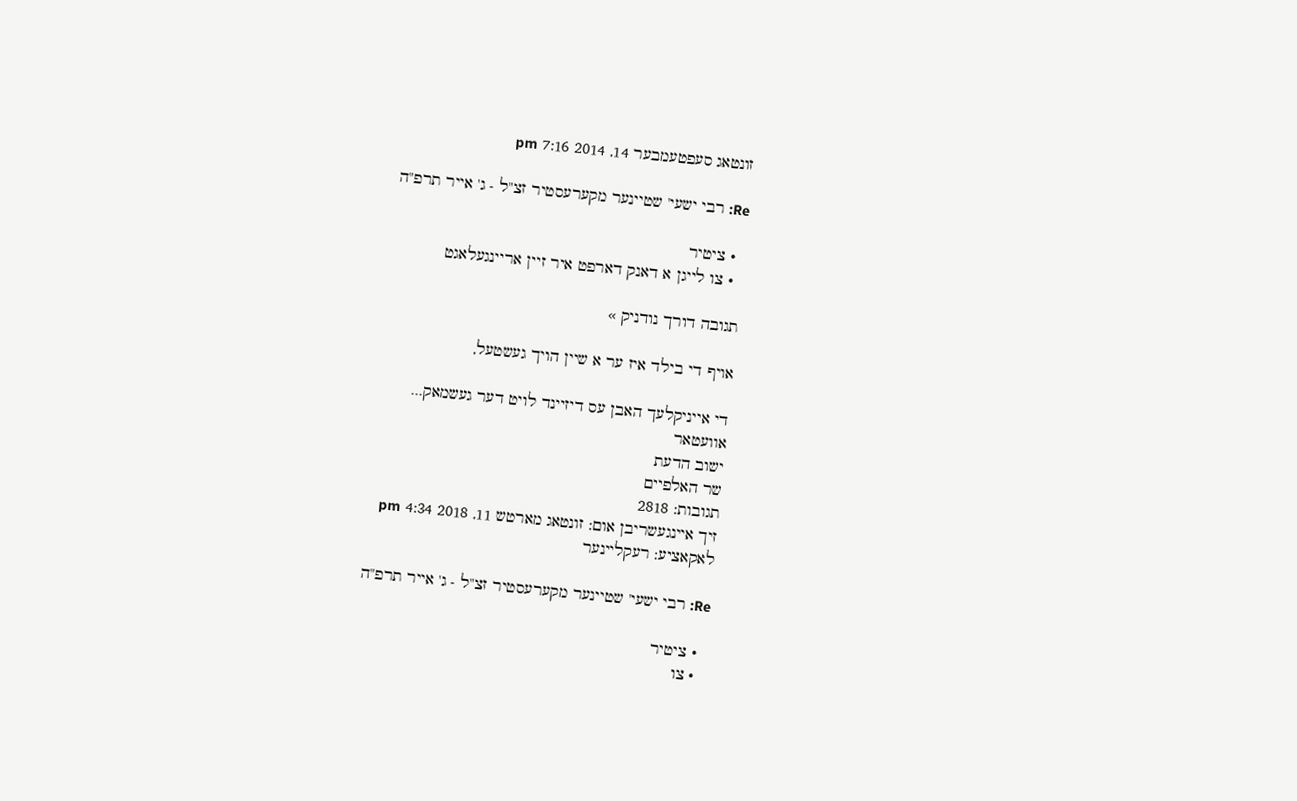זונטאג סעפטעמבער 14, 2014 7:16 pm

Re: רבי ישעי' שטיינער מקערעסטיר זצ"ל - ג' אייר תרפ"ה

  • ציטיר
  • צו לייגן א דאנק דארפט איר זיין אריינגעלאגט

תגובה דורך נודניק »

אויף די בילד איז ער א שיין הויך געשטעל,

די אייניקלעך האבן עס דיזיינד לויט דער געשמאק...
אוועטאר
ישוב הדעת
שר האלפיים
תגובות: 2818
זיך איינגעשריבן אום: זונטאג מארטש 11, 2018 4:34 pm
לאקאציע: רעקליינער

Re: רבי ישעי' שטיינער מקערעסטיר זצ"ל - ג' אייר תרפ"ה

  • ציטיר
  • צו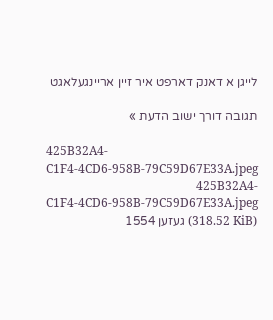לייגן א דאנק דארפט איר זיין אריינגעלאגט

תגובה דורך ישוב הדעת »

425B32A4-C1F4-4CD6-958B-79C59D67E33A.jpeg
425B32A4-C1F4-4CD6-958B-79C59D67E33A.jpeg (318.52 KiB) געזען 1554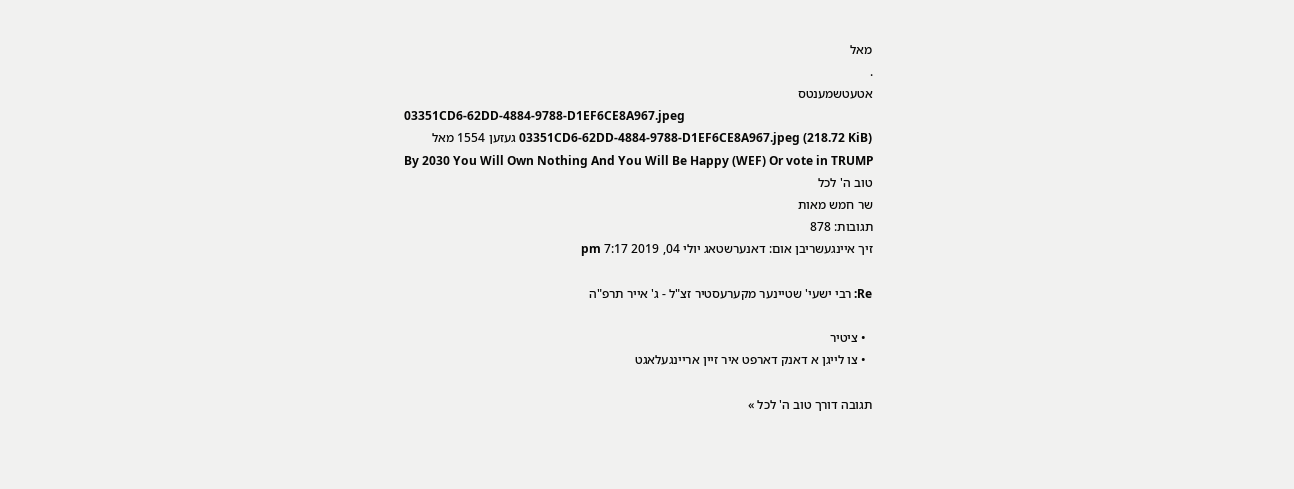מאל
.
אטעטשמענטס
03351CD6-62DD-4884-9788-D1EF6CE8A967.jpeg
03351CD6-62DD-4884-9788-D1EF6CE8A967.jpeg (218.72 KiB) געזען 1554 מאל
By 2030 You Will Own Nothing And You Will Be Happy (WEF) Or vote in TRUMP
טוב ה' לכל
שר חמש מאות
תגובות: 878
זיך איינגעשריבן אום: דאנערשטאג יולי 04, 2019 7:17 pm

Re: רבי ישעי' שטיינער מקערעסטיר זצ"ל - ג' אייר תרפ"ה

  • ציטיר
  • צו לייגן א דאנק דארפט איר זיין אריינגעלאגט

תגובה דורך טוב ה' לכל »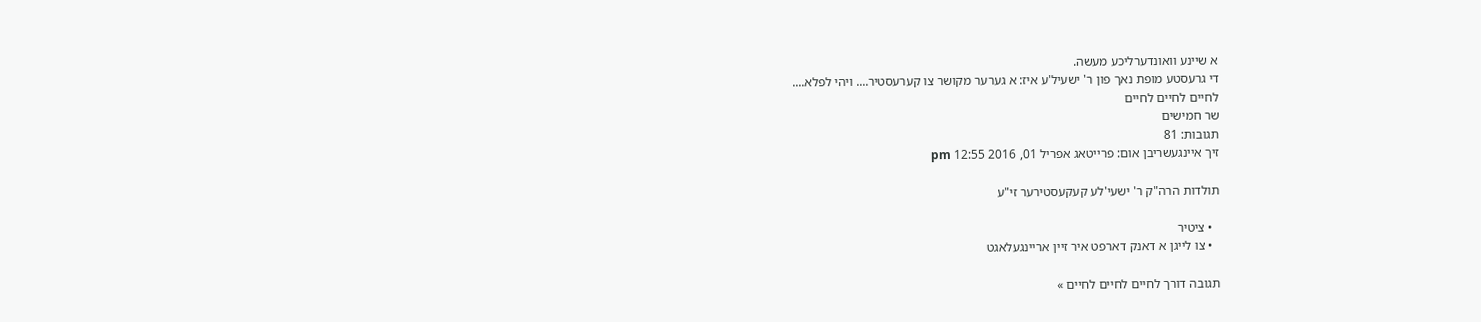א שיינע וואונדערליכע מעשה.
די גרעסטע מופת נאך פון ר' ישעיל'ע איז: א גערער מקושר צו קערעסטיר.... ויהי לפלא....
לחיים לחיים לחיים
שר חמישים
תגובות: 81
זיך איינגעשריבן אום: פרייטאג אפריל 01, 2016 12:55 pm

תולדות הרה"ק ר' ישעי'לע קעקעסטירער זי"ע

  • ציטיר
  • צו לייגן א דאנק דארפט איר זיין אריינגעלאגט

תגובה דורך לחיים לחיים לחיים »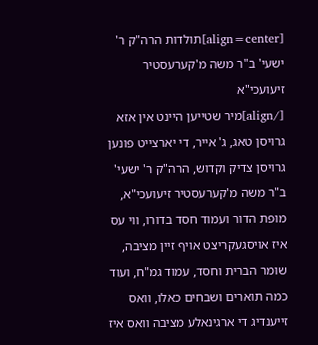[align=center]תולדות הרה"ק ר' ישעי' ב"ר משה מ'קערעסטיר זיעועכי"א
[/align]מיר שטייען היינט אין אזא גרויסן טאג, ג' אייר, די יארצייט פונען גרויסן צדיק וקדוש, הרה"ק ר' ישעי' ב"ר משה מ'קערעסטיר זיעועכי"א, מופת הדור ועמוד חסד בדורו, ווי עס איז אויסגעקריצט אויף זיין מציבה, שומר הברית וחסד, עמוד גמ"ח, ועוד כמה תוארים ושבחים כאלו, וואס זייענדיג די ארגינאלע מציבה וואס איז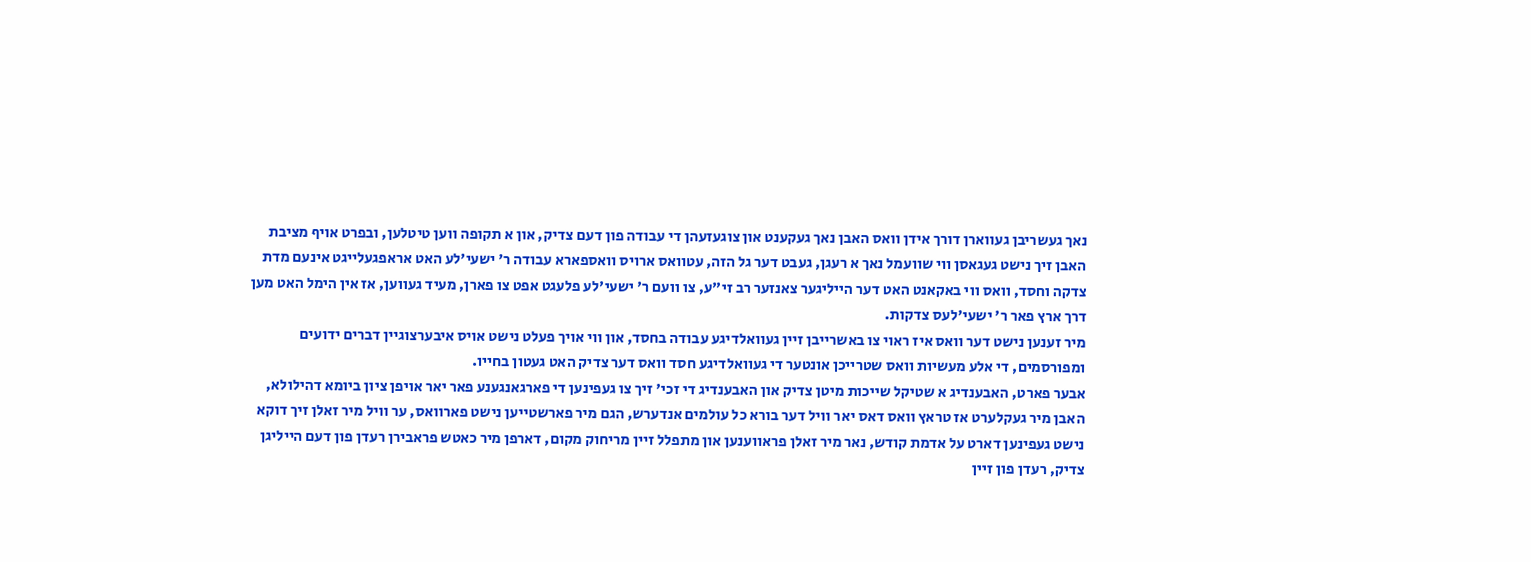נאך געשריבן געווארן דורך אידן וואס האבן נאך געקענט און צוגעזעהן די עבודה פון דעם צדיק, און א תקופה ווען טיטלען, ובפרט אויף מציבת האבן זיך נישט געגאסן ווי שוועמל נאך א רעגן, געבט דער גל הזה, עטוואס ארויס וואספארא עבודה ר' ישעי'לע האט אראפגעלייגט אינעם מדת צדקה וחסד, וואס ווי באקאנט האט דער הייליגער צאנזער רב זי"ע, צו וועם ר' ישעי'לע פלעגט אפט צו פארן, מעיד געווען, אז אין הימל האט מען דרך ארץ פאר ר' ישעי'לעס צדקות.
מיר זענען נישט דער וואס איז ראוי צו באשרייבן זיין געוואלדיגע עבודה בחסד, און ווי אויך פעלט נישט אויס איבערצוגיין דברים ידועים ומפורסמים, די אלע מעשיות וואס שטרייכן אונטער די געוואלדיגע חסד וואס דער צדיק האט געטון בחייו.
אבער פארט, האבענדיג א שטיקל שייכות מיטן צדיק און האבענדיג די זכי' זיך צו געפינען די פארגאנגענע פאר יאר אויפן ציון ביומא דהילולא, האבן מיר געקלערט אז טראץ וואס דאס יאר וויל דער בורא כל עולמים אנדערש, הגם מיר פארשטייען נישט פארוואס, ער וויל מיר זאלן זיך דוקא נישט געפינען דארט על אדמת קודש, נאר מיר זאלן פראווענען און מתפלל זיין מריחוק מקום, דארפן מיר כאטש פראבירן רעדן פון דעם הייליגן צדיק, רעדן פון זיין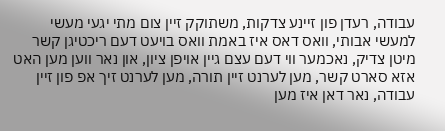עבודה, רעדן פון זיינע צדקות, משתוקק זיין צום מתי יגעי מעשי למעשי אבותי, וואס דאס איז באמת וואס בויעט דעם ריכטיגן קשר מיטן צדיק, נאכמער ווי דעם עצם גיין אויפן ציון, און נאר ווען מען האט אזא סארט קשר, מען לערנט זיין תורה, מען לערנט זיך אפ פון זיין עבודה, נאר דאן איז מען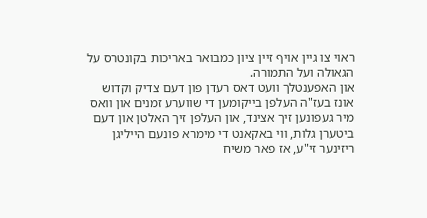ראוי צו גיין אויף זיין ציון כמבואר באריכות בקונטרס על הגאולה ועל התמורה.
און האפענטלך וועט דאס רעדן פון דעם צדיק וקדוש אונז בעז"ה העלפן בייקומען די שווערע זמנים און וואס מיר געפונען זיך אצינד, און העלפן זיך האלטן און דעם ביטערן גלות, ווי באקאנט די מימרא פונעם הייליגן ריזינער זי"ע, אז פאר משיח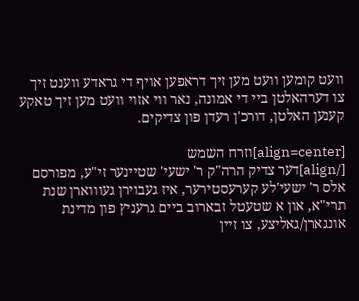וועט קומען וועט מען זיך דראפען אויף די גראדע ווענט זיך צו דערהאלטן ביי די אמונה, נאר ווי אזוי וועט מען זיך טאקע קענען האלטן, דורכ'ן רעדן פון צדיקים.

[align=center]וזרח השמש
[/align]דער צדיק הרה"ק ר' ישעי' שטיינער זי"ע, מפורסם אלס ר' ישעי'לע קערעסטירער, איז געבוירן געוווארן שנת תרי"א, און א שטעטל זבארוב ביים גרעניץ פון מדינת אונגארן/גאליצע, צו זיין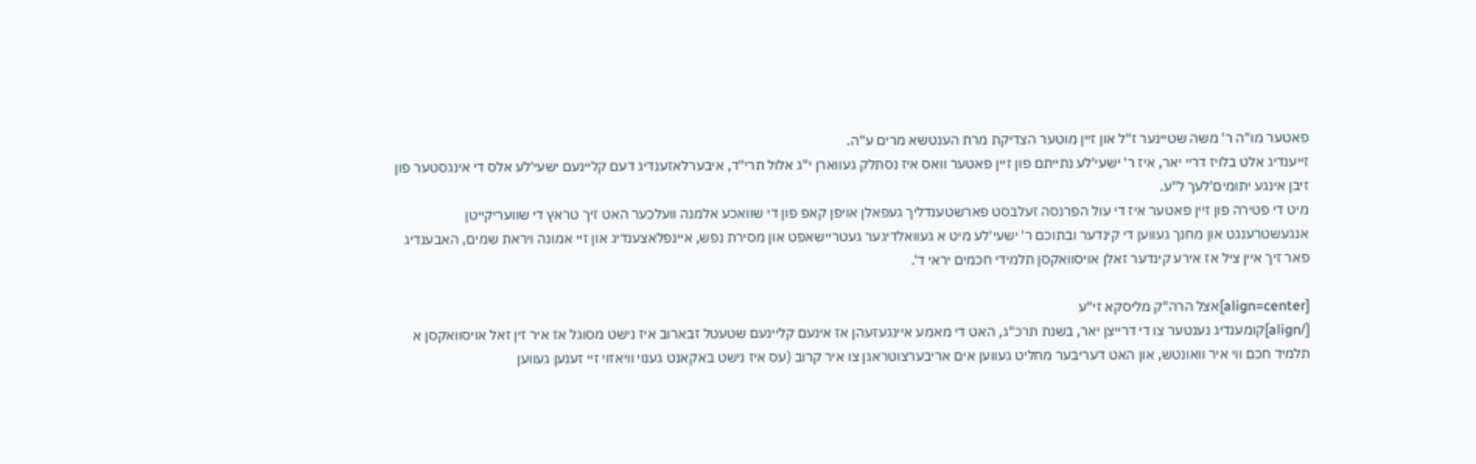פאטער מו"ה ר' משה שטיינער ז"ל און זיין מוטער הצדיקת מרת הענטשא מרים ע"ה.
זייענדיג אלט בלויז דריי יאר, איז ר' ישעי'לע נתייתם פון זיין פאטער וואס איז נסתלק געווארן י"ג אלול תרי"ד, איבערלאזענדיג דעם קליינעם ישעי'לע אלס די אינגסטער פון זיבן אינגע יתומים'לעך ל"ע.
מיט די פטירה פון זיין פאטער איז די עול הפרנסה זעלבסט פארשטענדליך געפאלן אויפן קאפ פון די שוואכע אלמנה וועלכער האט זיך טראץ די שוועריקייטן אנגעשטרענגט און מחנך געווען די קינדער ובתוכם ר' ישעי'לע מיט א געוואלדיגער געטריישאפט און מסירת נפש, איינפלאצענדיג און זיי אמונה ויראת שמים, האבענדיג פאר זיך איין ציל אז אירע קינדער זאלן אויסוואקסן תלמידי חכמים יראי ד'.

[align=center]אצל הרה"ק מליסקא זי"ע
[/align]קומענדיג נענטער צו די דרייצן יאר, בשנת תרכ"ג, האט די מאמע איינגעזעהן אז אינעם קליינעם שטעטל זבארוב איז נישט מסוגל אז איר זין זאל אויסוואקסן א תלמיד חכם ווי איר וואונטש, און האט דעריבער מחליט געווען אים אריבערצוטראגן צו איר קרוב (עס איז נישט באקאנט גענוי וויאזוי זיי זענען געווען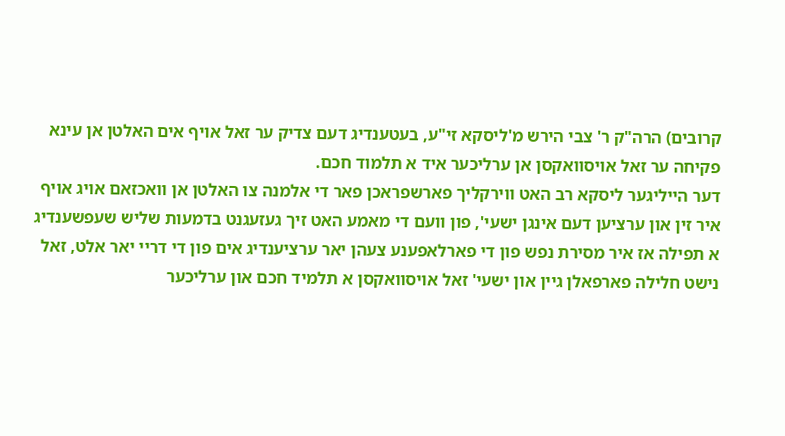קרובים) הרה"ק ר' צבי הירש מ'ליסקא זי"ע, בעטענדיג דעם צדיק ער זאל אויף אים האלטן אן עינא פקיחה ער זאל אויסוואקסן אן ערליכער איד א תלמוד חכם.
דער הייליגער ליסקא רב האט ווירקליך פארשפראכן פאר די אלמנה צו האלטן אן וואכזאם אויג אויף איר זין און ערציען דעם אינגן ישעי', פון וועם די מאמע האט זיך געזעגנט בדמעות שליש שעפשענדיג א תפילה אז איר מסירת נפש פון די פארלאפענע צעהן יאר ערציענדיג אים פון די דריי יאר אלט, זאל נישט חלילה פארפאלן גיין און ישעי' זאל אויסוואקסן א תלמיד חכם און ערליכער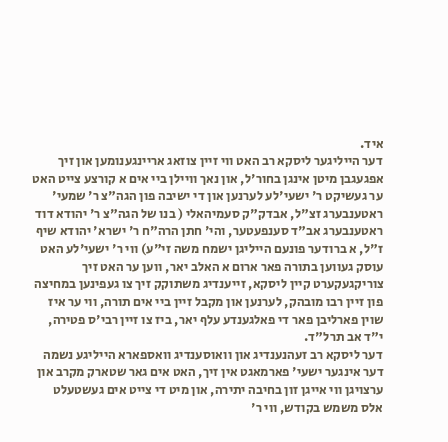איד.
דער הייליגער ליסקא רב האט ווי זיין צוזאג אריינגענומען און זיך אפגעגבן מיטן אינגן בחור'ל, און נאך וויילן ביי אים א קורצע צייט האט ער געשיקט ר' ישעי'לע לערנען און די ישיבה פון הגה"צ ר' שמעי' ראטענבערג זצ"ל, אבדק"ק סעמיהאלי ( בנו של הגה"צ ר' יהודא דוד ראטענבערג אב"ד סענפעטער, והי' חתן הרה"ח ר' ישרא' יהודא שיף ז"ל, א ברודער פונעם הייליגן ישמח משה זי"ע) ווי ר' ישעי'לע האט עוסק געווען בתורה פאר ארום א האלב יאר, ווען ער האט זיך צוריקגעקערט קיין ליסקא, זייענדיג משתוקק זיך צו געפינען במחיצה פון זיין רבו מובהק, לערנען און מקבל זיין ביי אים תורה, ווי ער איז שוין פארליבן פאר די פאלגענדע עלף יאר, ביז צו זיין רבי'ס פטירה, י"ד אב תרל"ד.
דער ליסקא רב זעהנענדיג און וואוסענדיג וואספארא הייליגע נשמה דער אינגער ישעי' פארמאגט אין זיך, האט אים גאר שטארק מקרב און ערצויגן ווי אייגן זון בחיבה יתירה, און מיט די צייט אים געשטעלט אלס משמש בקודש, ווי ר'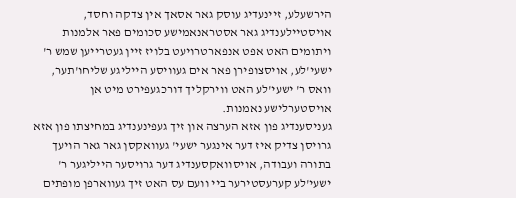הירשעלע, זיינעדיג עוסק גאר אסאך אין צדקה וחסד, אויסטיילענדיג גאר אסטראנאמישע סכומים פאר אלמנות ויתומים האט אפט אנפארטרויעט בלויז זיין געטרייען שמש ר' ישעי'לע, אויסצופירן פאר אים געוויסע הייליגע שליחו'תער, וואס ר' ישעי'לע האט ווירקליך דורכגעפירט מיט אן אויסטערלישע נאמנות.
געניסענדיג פון אזא הערצה און זיך געפינענדיג במחיצתו פון אזא גרויסן צדיק איז דער אינגער ישעי' געוואקסן גאר גאר הויעך בתורה ועבודה, אויסוואקסענדיג דער גרויסער הייליגער ר' ישעי'לע קערעסטירער ביי וועם עס האט זיך געווארפן מופתים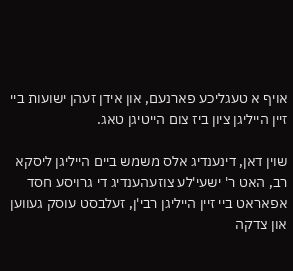אויף א טעגליכע פארנעם, און אידן זעהן ישועות ביי זיין הייליגן ציון ביז צום הייטיגן טאג.

שוין דאן, דינענדיג אלס משמש ביים הייליגן ליסקא רב, האט ר' ישעי'לע צוזעהענדיג די גרויסע חסד אפאראט ביי זיין הייליגן רבי'ן, זעלבסט עוסק געווען און צדקה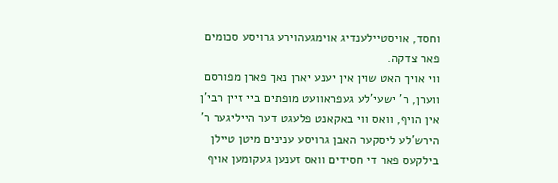וחסד, אויסטיילענדיג אוימגעהוירע גרויסע סכומים פאר צדקה.
ווי אויך האט שוין אין יענע יארן נאך פארן מפורסם ווערן, ר' ישעי'לע געפראוועט מופתים ביי זיין רבי'ן אין הויף, וואס ווי באקאנט פלעגט דער הייליגער ר' הירש'לע ליסקער האבן גרויסע ענינים מיטן טיילן בילקעס פאר די חסידים וואס זענען געקומען אויף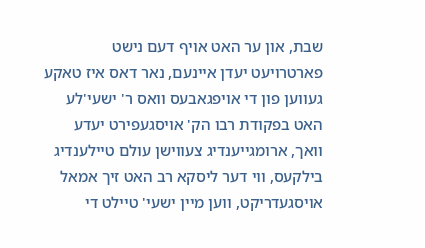שבת, און ער האט אויף דעם נישט פארטרויעט יעדן איינעם, נאר דאס איז טאקע געווען פון די אויפגאבעס וואס ר' ישעי'לע האט בפקודת רבו הק' אויסגעפירט יעדע וואך, ארומגייענדיג צעווישן עולם טיילענדיג בילקעס, ווי דער ליסקא רב האט זיך אמאל אויסגעדריקט, ווען מיין ישעי' טיילט די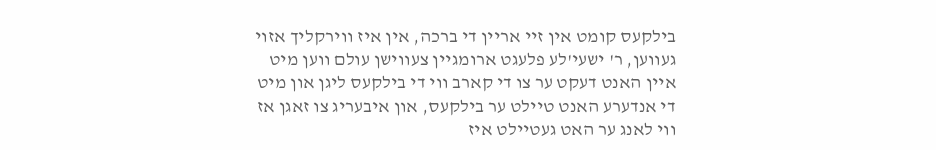בילקעס קומט אין זיי אריין די ברכה, אין איז ווירקליך אזוי געווען, ר' ישעי'לע פלעגט ארומגיין צעווישן עולם ווען מיט איין האנט דעקט ער צו די קארב ווי די בילקעס ליגן און מיט די אנדערע האנט טיילט ער בילקעס, און איבעריג צו זאגן אז ווי לאנג ער האט געטיילט איז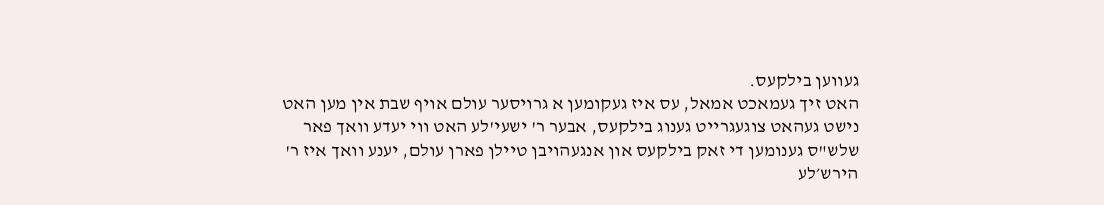געווען בילקעס.
האט זיך געמאכט אמאל, עס איז געקומען א גרויסער עולם אויף שבת אין מען האט נישט געהאט צוגעגרייט גענוג בילקעס, אבער ר' ישעי'לע האט ווי יעדע וואך פאר שלש"ס גענומען די זאק בילקעס און אנגעהויבן טיילן פארן עולם, יענע וואך איז ר' הירש׳לע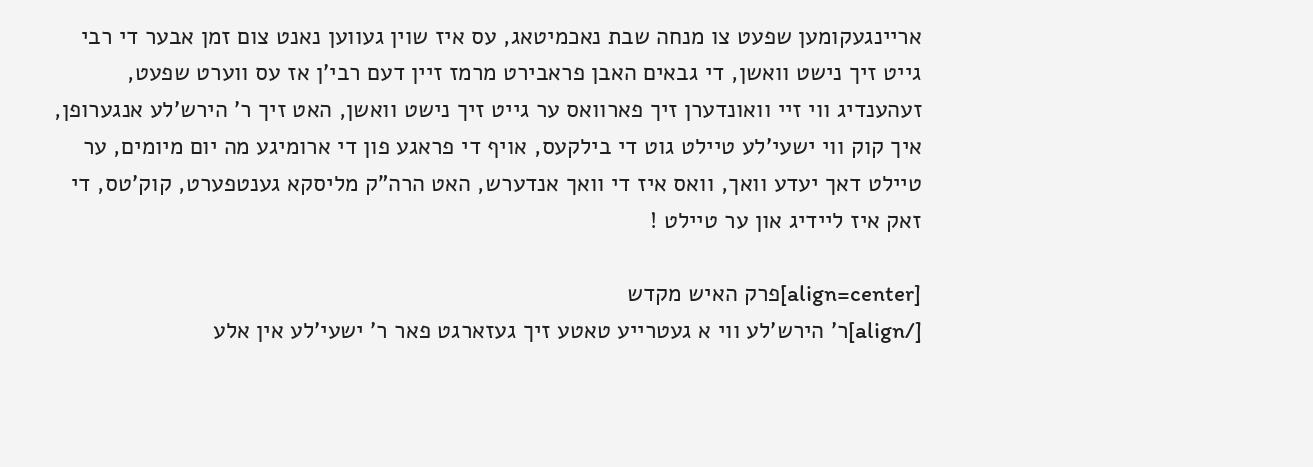אריינגעקומען שפעט צו מנחה שבת נאכמיטאג, עס איז שוין געווען נאנט צום זמן אבער די רבי גייט זיך נישט וואשן, די גבאים האבן פראבירט מרמז זיין דעם רבי'ן אז עס ווערט שפעט, זעהענדיג ווי זיי וואונדערן זיך פארוואס ער גייט זיך נישט וואשן, האט זיך ר' הירש'לע אנגערופן, איך קוק ווי ישעי'לע טיילט גוט די בילקעס, אויף די פראגע פון די ארומיגע מה יום מיומים, ער טיילט דאך יעדע וואך, וואס איז די וואך אנדערש, האט הרה"ק מליסקא גענטפערט, קוק'טס, די זאק איז ליידיג און ער טיילט !

[align=center]פרק האיש מקדש
[/align]ר' הירש'לע ווי א געטרייע טאטע זיך געזארגט פאר ר' ישעי'לע אין אלע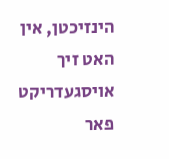הינזיכטן, אין האט זיך אויסגעדריקט פאר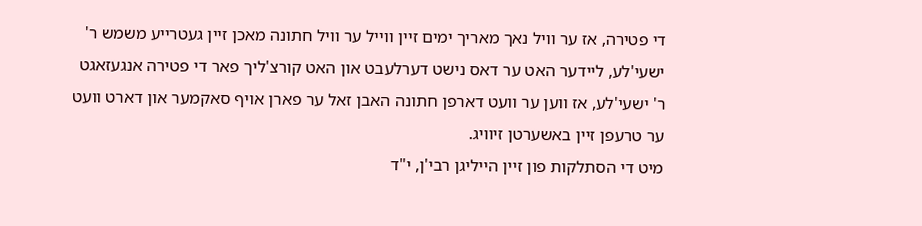די פטירה, אז ער וויל נאך מאריך ימים זיין ווייל ער וויל חתונה מאכן זיין געטרייע משמש ר' ישעי'לע, ליידער האט ער דאס נישט דערלעבט און האט קורצ'ליך פאר די פטירה אנגעזאגט ר' ישעי'לע, אז ווען ער וועט דארפן חתונה האבן זאל ער פארן אויף סאקמער און דארט וועט ער טרעפן זיין באשערטן זיוויג.
מיט די הסתלקות פון זיין הייליגן רבי'ן, י"ד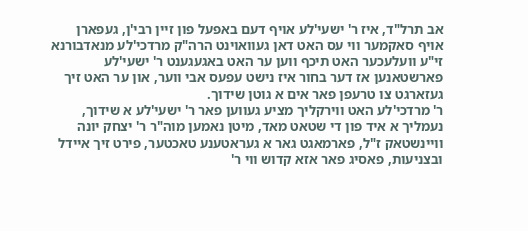אב תרל"ד, איז ר' ישעי'לע אויף דעם באפעל פון זיין רבי'ן, געפארן אויף סאקמער ווי עס האט דאן געוואוינט הרה"ק מרדכי'לע מנאדבורנא זי"ע וועלעכער האט תיכף ווען ער האט באגעגענט ר' ישעי'לע פארשטאנען אז דער בחור איז נישט עפעס אבי ווער, און ער האט זיך געזארגט צו טרעפן פאר אים א גוטן שידוך.
ר' מרדכי'לע האט ווירקליך מציע געווען פאר ר' ישעי'לע א שידוך, נעמליך א איד פון די שטאט מאד, מיטן נאמען מוה"ר ר' יצחק יונה וויינשטאק ז"ל, פארמאגט גאר א געראטענע טאכטער, פירט זיך איידל ובצניעות, פאסיג פאר אזא קדוש ווי ר'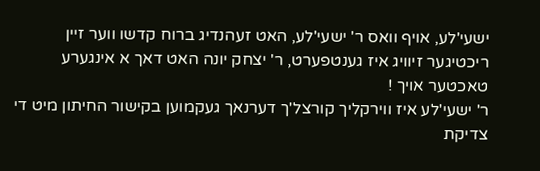ישעי'לע, אויף וואס ר' ישעי'לע, האט זעהנדיג ברוח קדשו ווער זיין ריכטיגער זיוויג איז גענטפערט, ר' יצחק יונה האט דאך א אינגערע טאכטער אויך !
ר' ישעי'לע איז ווירקליך קורצל'ך דערנאך געקמוען בקישור החיתון מיט די צדיקת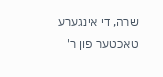שרה, די אינגערע טאכטער פון ר'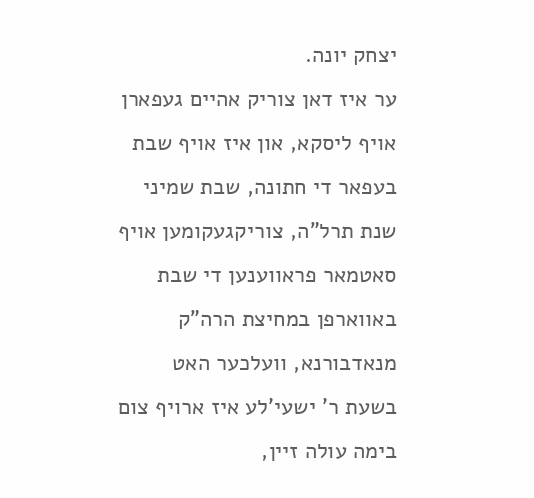יצחק יונה.
ער איז דאן צוריק אהיים געפארן אויף ליסקא, און איז אויף שבת בעפאר די חתונה, שבת שמיני שנת תרל"ה, צוריקגעקומען אויף סאטמאר פראווענען די שבת באווארפן במחיצת הרה"ק מנאדבורנא, וועלכער האט בשעת ר' ישעי'לע איז ארויף צום בימה עולה זיין,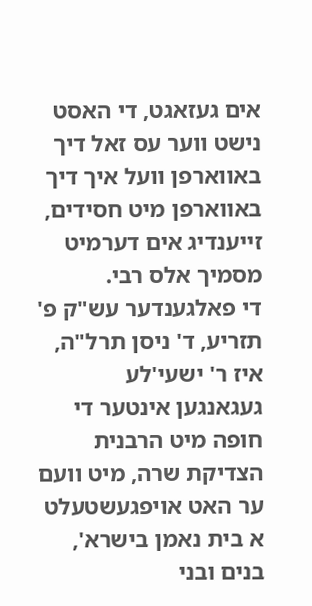אים געזאגט, די האסט נישט ווער עס זאל דיך באווארפן וועל איך דיך באווארפן מיט חסידים, זייענדיג אים דערמיט מסמיך אלס רבי.
די פאלגענדער עש"ק פ' תזריע, ד' ניסן תרל"ה, איז ר' ישעי'לע געגאנגען אינטער די חופה מיט הרבנית הצדיקת שרה, מיט וועם ער האט אויפגעשטעלט א בית נאמן בישרא', בנים ובני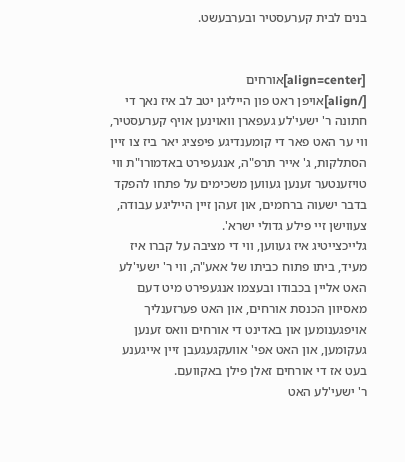בנים לבית קערעסטיר ובערבעשט.


[align=center]אורחים
[/align]אויפן ראט פון הייליגן יטב לב איז נאך די חתונה ר' ישעי'לע געפארן וואוינען אויף קערעסטיר, ווי ער האט פאר די קומענדיגע פיפציג יאר ביז צו זיין הסתלקות, ג' אייר תרפ"ה, אנגעפירט באדמורו"ת ווי טויזענטער זענען געווען משכימים על פתחו להפקד בדבר ישעוה ברחמים, און זעהן זיין הייליגע עבודה, צעווישן זיי פילע גדולי ישרא'.
גלייכצייטיג איז געווען, ווי די מציבה על קברו איז מעיד, ביתו פתוח כביתו של אאע"ה, ווי ר' ישעי'לע האט אליין בכבודו ובעצמו אנגעפירט מיט דעם מאסיוון הכנסת אורחים, און האט פערזענליך אויפגענומען און באדינט די אורחים וואס זענען געקומען, און האט אפי' אוועקגעגעבן זיין אייגענע בעט אז די אורחים זאלן פילן באקוועם.
ר' ישעי'לע האט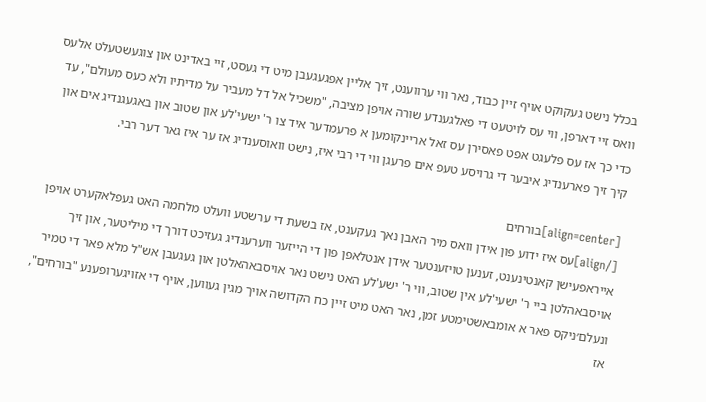בכלל נישט געקוקט אויף זיין כבוד, נאר ווי ערווענט, זיך אליין אפגעגעבן מיט די געסט, זיי באדינט און צוגעשטעלט אלעס וואס זיי דארפן, ווי עס לויטעט די פאלגענדע שורה אויפן מציבה, "משכיל אל דל מעביר על מדיתיו ולא כעס מעולם", עד כדי כך אז עס פלעגט אפט פאסירן עס זאל אריינקומען א פרעמדער איד צו ר' ישעי'לע און שטוב און באגעגנדיג אים און קיך זיך פארענדיג איבער די גרויסע טעפ אים פרעגן ווי די רבי איז, נישט וואוסענדיג אז ער איז גאר דער רבי.

[align=center]בורחים
[/align]עס איז ידוע פון אידן וואס מיר האבן נאך געקענט, אז בשעת די ערשטע וועלט מלחמה האט געפלאקערט אויפן אייראפעישן קאנטינענט, זענען טויזענטער אידן אנטלאפן פון די הייזער ווערענדיג געזיכט דורך די מיליטער, און זיך אויסבאהלטן ביי ר' ישעי'לע אין שטוב, ווי ר' ישע'לע האט נישט נאר אויסבאהאלטן און געגעבן אש"ל מלא פאר די טמיר ונעלם׳ניקס פאר א אומבאשטימטע זמן, נאר האט מיט זיין כח הקדושה אויך מגין געווען, אויף די אזויגערופענע "בורחים", אז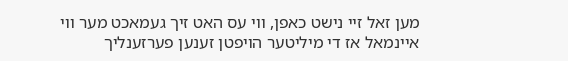מען זאל זיי נישט כאפן, ווי עס האט זיך געמאכט מער ווי איינמאל אז די מיליטער הויפטן זענען פערזענליך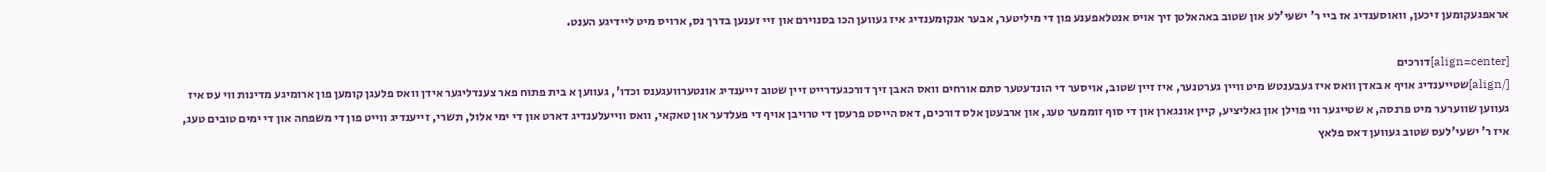אראפגעקומען זיכען, וואוסענדיג אז ביי ר' ישעי'לע און שטוב באהאלטן זיך אויס אנטלאפענע פון די מיליטער, אבער אנקומענדיג איז געווען הכו בסנוירם און זיי זענען בדרך נס, ארויס מיט ליידיגע הענט.

[align=center]דורכים
[/align]שטייענדיג אויף א באדן וואס איז געבענטש מיט וויין גערטנער, איז זיין שטוב, אויסער די הונדעטער סתם אורחים וואס האבן זיך דורכגעדרייט זיין שטוב זייענדיג אונטערוועגענס וכדו', געווען א בית פתוח פאר צענדליגער אידן וואס פלעגן קומען פון ארומיגע מדינות ווי עס איז געווען שווערער מיט פרנסה, א שטייגער ווי פוילן און גאליציע, קיין אונגארן און די סוף זוממער טעג, און ארבעטן אלס דורכים, דאס הייסט פרעסן די טרויבן אויף די פעלדער און טאקאי, וואס ווייעלענדיג דארט און די ימי אלול, תשרי, זייענדיג ווייט פון די משפחה און די ימים טובים טעג, איז ר' ישעי'לעס שטוב געווען דאס פלאץ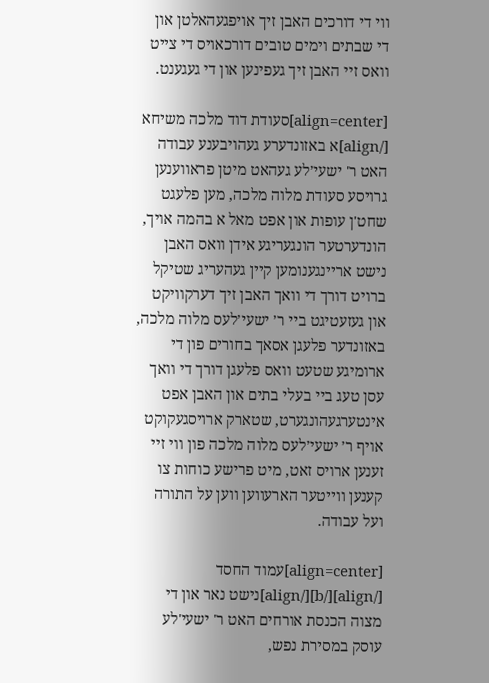ווי די דורכים האבן זיך אויפגעהאלטן און די שבתים וימים טובים דורכאויס די צייט וואס זיי האבן זיך געפינען און די געגענט.

[align=center]סעודת דוד מלכה משיחא
[/align]א באזונדערע געהויבענע עבודה האט ר' ישעי׳לע געהאט מיטן פראווענען גרויסע סעודת מלוה מלכה, מען פלעגט שחט'ן עופות און אפט מאל א בהמה אויך, הונדערטער הונגעריגע אידן וואס האבן נישט אריינגענומען קיין געהעריג שטיקל ברויט דורך די וואך האבן זיך דערקוויקט און געזעטיגט ביי ר׳ ישעי׳לעס מלוה מלכה, באזונדער פלעגן אסאך בחורים פון די ארומיגע שטעט וואס פלעגן דורך די וואך עסן טעג ביי בעלי בתים און האבן אפט אינטערגעהונגערט, שטארק ארויסגעקוקט אויף ר׳ ישעי׳לעס מלוה מלכה פון ווי זיי זענען ארויס זאט, מיט פרישע כוחות צו קענען ווייטער הארעווען ווען על התורה ועל עבודה.

[align=center]עמוד החסד
[/align][/b][/align]נישט נאר און די מצוה הכנסת אורחים האט ר' ישעי'לע עוסק במסירת נפש,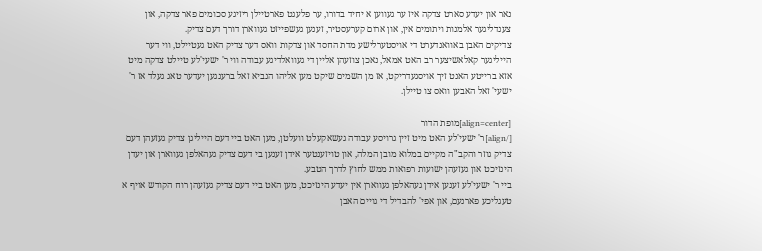נאר און יעדע סארט צדקה איז ער געווען א יחיד בדורו, ער פלעגט פארטיילן ריזיגע סכומים פאר צדקה, און צענדליגער אלמנות ויתומים אין, און ארום קערעסטיר, זענען געשפייזט געווארן דורך דעם צדיק.
צדיקים האבן באוואנדערט די אויסטערלישע מדת החסד און צדקות וואס דער צדיק האט געטיילט, ווי דער הייליגער קאלאשיצער רב האט אמאל, נאכן צוזעהן אליין די געוואלדיגע עבודה ווי ר' ישעי'לע טיילט צדקה מיט אזא ברייטע האנט זיך אויסגעדריקט, אז מן השמים שיקט מען אליהו הנביא זאל ברענגען יעדער טאג געלד אז ר' ישעי' זאל האבען וואס צו טיילן.

[align=center]מופת הדור
[/align]ר' ישעי'לע האט מיט זיין גרויסע עבודה געשאקעלט וועלטן, מען האט ביי דעם הייליגן צדיק געזעהן דעם צדיק גוזר והקב"ה מקיים במלוא מובן המלה, און טויזענטער אידן זענען בי דעם צדיק געהאלפן געווארן און יעדן הינזיכט און געזעהן ישועות רפואות ממש לחוץ לדרך הטבע.
ביי ר' ישעי'לע זענען אידן געהאלפן געווארן אין יעדע הינזיכט, מען האט ביי דעם צדיק געזעהן רוח הקודש אויף א טעגליכע פארנעם, און אפי' להבדיל די גויים האבן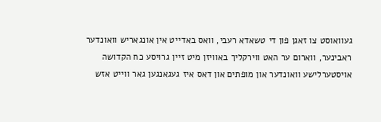געוואוסט צו זאגן פון די טשאדא רעבי, וואס באדייט אין אונגאריש וואונדער ראבינער, ווארום ער האט ווירקליך באוויזן מיט זיין גרויסע כח הקדושה אויסטערלישע וואונדער און מופתים און דאס איז געגאנגען גאר ווייט אזש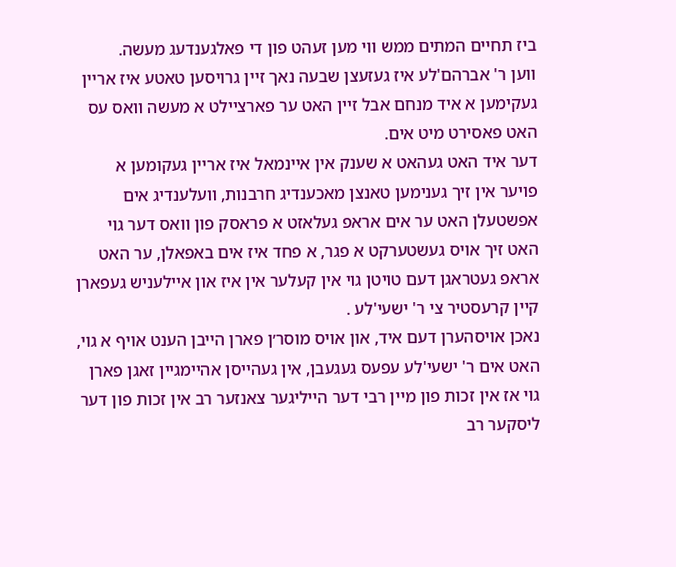ביז תחיים המתים ממש ווי מען זעהט פון די פאלגענדעג מעשה.
ווען ר' אברהם'לע איז געזעצן שבעה נאך זיין גרויסען טאטע איז אריין געקימען א איד מנחם אבל זיין האט ער פארציילט א מעשה וואס עס האט פאסירט מיט אים.
דער איד האט געהאט א שענק אין איינמאל איז אריין געקומען א פויער אין זיך גענימען טאנצן מאכענדיג חרבנות, וועלענדיג אים אפשטעלן האט ער אים אראפ געלאזט א פראסק פון וואס דער גוי האט זיך אויס געשטערקט א פגר, א פחד איז אים באפאלן, ער האט אראפ געטראגן דעם טויטן גוי אין קעלער אין איז און איילעניש געפארן קיין קרעסטיר צי ר' ישעי'לע .
נאכן אויסהערן דעם איד, און אויס מוסר׳ן פארן הייבן הענט אויף א גוי, האט אים ר' ישעי'לע עפעס געגעבן, אין געהייסן אהיימגיין זאגן פארן גוי אז אין זכות פון מיין רבי דער הייליגער צאנזער רב אין זכות פון דער ליסקער רב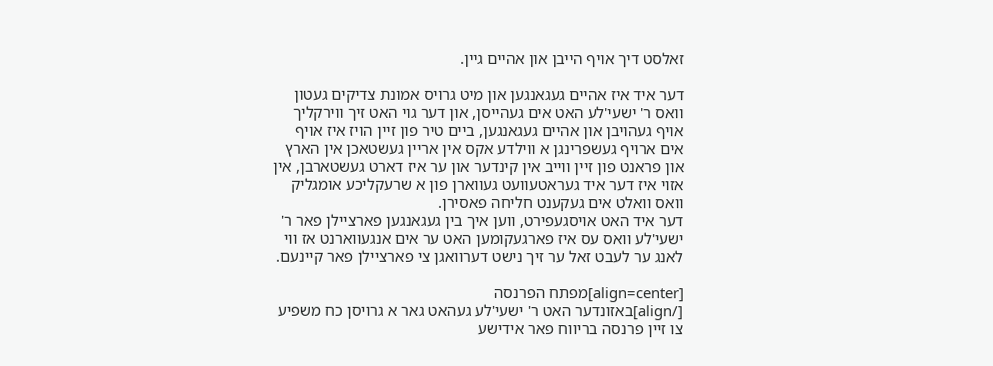זאלסט דיך אויף הייבן און אהיים גיין.

דער איד איז אהיים געגאנגען און מיט גרויס אמונת צדיקים געטון וואס ר' ישעי'לע האט אים געהייסן, און דער גוי האט זיך ווירקליך אויף געהויבן און אהיים געגאנגען, ביים טיר פון זיין הויז איז אויף אים ארויף געשפרינגן א ווילדע אקס אין אריין געשטאכן אין הארץ און פראנט פון זיין ווייב אין קינדער און ער איז דארט געשטארבן, אין אזוי איז דער איד געראטעוועט געווארן פון א שרעקליכע אומגליק וואס וואלט אים געקענט חליחה פאסירן.
דער איד האט אויסגעפירט, ווען איך בין געגאנגען פארציילן פאר ר' ישעי'לע וואס עס איז פארגעקומען האט ער אים אנגעווארנט אז ווי לאנג ער לעבט זאל ער זיך נישט דערוואגן צי פארציילן פאר קיינעם.

[align=center]מפתח הפרנסה
[/align]באזונדער האט ר' ישעי'לע געהאט גאר א גרויסן כח משפיע צו זיין פרנסה בריווח פאר אידישע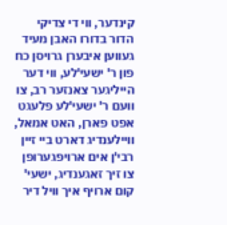קינדער, ווי די צדיקי הדור בדורו האבן מעיד געווען איבערן גרויסן כח פון ר' ישעי'לע, ווי דער הייליגער צאנזער רב, צו וועם ר' ישעי'לע פלעגט אפט פארן, האט אמאל, וויילענדיג דארט ביי זיין רבי'ן אים ארויפגערופן צו זיך זאגענדיג, ישעי' קום ארויף איך וויל דיר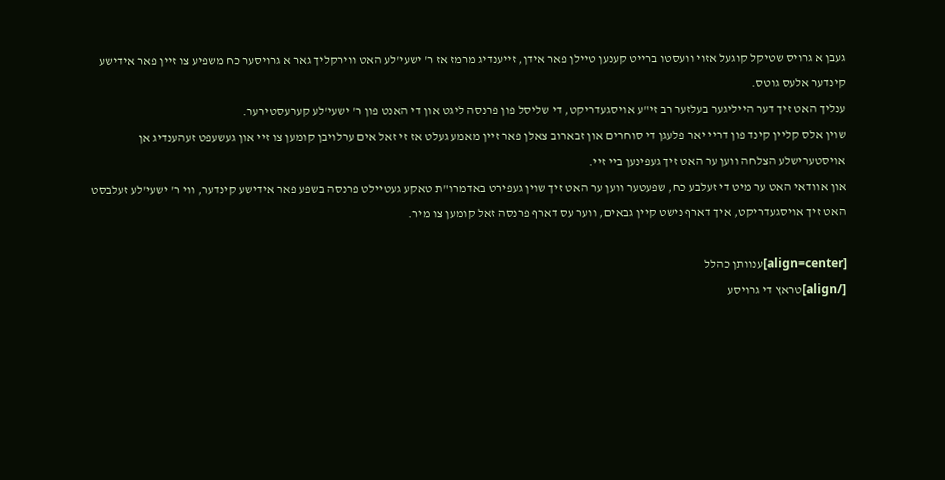געבן א גרויס שטיקל קוגעל אזוי וועסטו ברייט קענען טיילן פאר אידן, זייענדיג מרמז אז ר' ישעי'לע האט ווירקליך גאר א גרויסער כח משפיע צו זיין פאר אידישע קינדער אלעס גוטס.
ענליך האט זיך דער הייליגער בעלזער רב זי"ע אויסגעדריקט, די שליסל פון פרנסה ליגט און די האנט פון ר' ישעי'לע קערעסטירער.
שוין אלס קליין קינד פון דריי יאר פלעגן די סוחרים און זבארוב צאלן פאר זיין מאמע געלט אז זי זאל אים ערלויבן קומען צו זיי און געשעפט זעהענדיג אן אויסטערישלע הצלחה ווען ער האט זיך געפינען ביי זיי.
און אוודאי האט ער מיט די זעלבע כח, שפעטער ווען ער האט זיך שוין געפירט באדמרו"ת טאקע געטיילט פרנסה בשפע פאר אידישע קינדער, ווי ר' ישעי'לע זעלבסט האט זיך אויסגעדריקט, איך דארף נישט קיין גבאים, ווער עס דארף פרנסה זאל קומען צו מיר.

[align=center]ענוותן כהלל
[/align]טראץ די גרויסע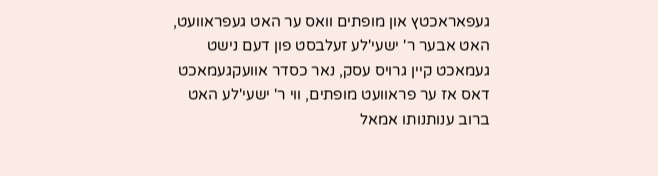געפאראכטץ און מופתים וואס ער האט געפראוועט, האט אבער ר' ישעי'לע זעלבסט פון דעם נישט געמאכט קיין גרויס עסק, נאר כסדר אוועקגעמאכט דאס אז ער פראוועט מופתים, ווי ר' ישעי'לע האט ברוב ענותנותו אמאל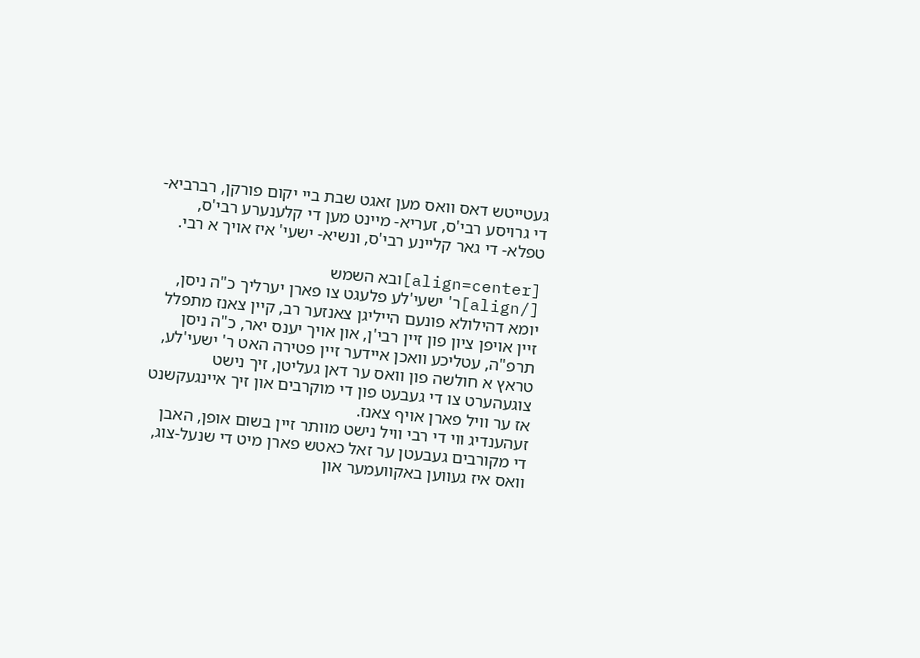געטייטש דאס וואס מען זאגט שבת ביי יקום פורקן, רברביא- די גרויסע רבי'ס, זעריא- מיינט מען די קלענערע רבי'ס, טפלא- די גאר קליינע רבי'ס, ונשיא- ישעי' איז אויך א רבי.

[align=center]ובא השמש
[/align]ר' ישעי'לע פלעגט צו פארן יערליך כ"ה ניסן, יומא דהילולא פונעם הייליגן צאנזער רב, קיין צאנז מתפלל זיין אויפן ציון פון זיין רבי'ן, און אויך יענס יאר, כ"ה ניסן תרפ"ה, עטליכע וואכן איידער זיין פטירה האט ר' ישעי'לע, טראץ א חולשה פון וואס ער דאן געליטן, זיך נישט צוגעהערט צו די געבעט פון די מוקרבים און זיך איינגעקשנט אז ער וויל פארן אויף צאנז.
זעהענדיג ווי די רבי וויל נישט מוותר זיין בשום אופן, האבן די מקורבים געבעטן ער זאל כאטש פארן מיט די שנעל-צוג, וואס איז געווען באקוועמער און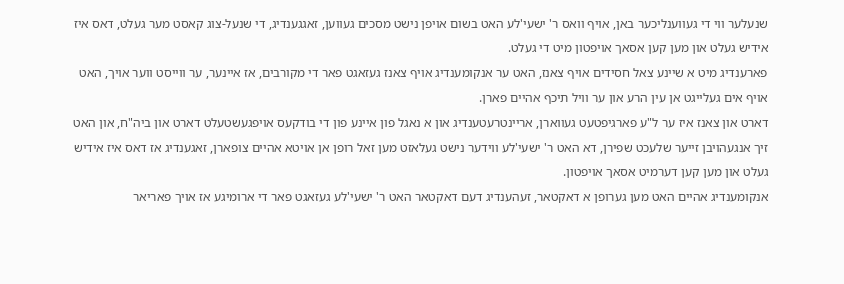שנעלער ווי די געווענליכער באן, אויף וואס ר' ישעי'לע האט בשום אויפן נישט מסכים געווען, זאגגענדיג, די שנעל-צוג קאסט מער געלט, דאס איז אידיש געלט און מען קען אסאך אויפטון מיט די געלט.
פארענדיג מיט א שיינע צאל חסידים אויף צאנז, האט ער אנקומענדיג אויף צאנז געזאגט פאר די מקורבים, אז איינער, ער ווייסט ווער אויך, האט אויף אים געלייגט אן עין הרע און ער וויל תיכף אהיים פארן.
דארט און צאנז איז ער ל"ע פארגיפטעט געווארן, אריינטרעטענדיג און א נאגל פון איינע פון די בודקעס אויפגעשטעלט דארט און ביה"ח, און האט זיך אנגעהויבן זייער שלעכט שפירן, דא האט ר' ישעי'לע ווידער נישט געלאזט מען זאל רופן אן אויטא אהיים צופארן, זאגענדיג אז דאס איז אידיש געלט און מען קען דערמיט אסאך אויפטון.
אנקומענדיג אהיים האט מען גערופן א דאקטאר, זעהענדיג דעם דאקטאר האט ר' ישעי'לע געזאגט פאר די ארומיגע אז אויך פאריאר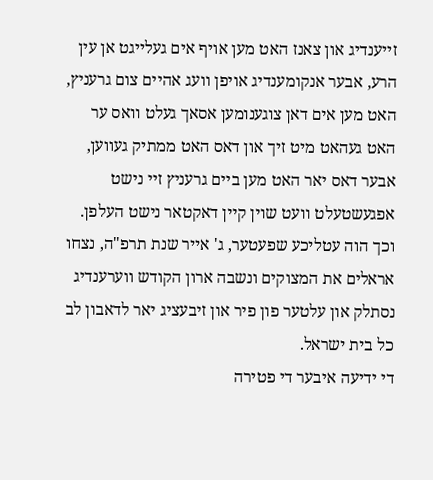זייענדיג און צאנז האט מען אויף אים געלייגט אן עין הרע, אבער אנקומענדיג אויפן וועג אהיים צום גרעניץ, האט מען אים דאן צוגענומען אסאך געלט וואס ער האט געהאט מיט זיך און דאס האט ממתיק געווען, אבער דאס יאר האט מען ביים גרעניץ זיי נישט אפגעשטעלט וועט שוין קיין דאקטאר נישט העלפן.
וכך הוה עטליכע שפעטער, ג' אייר שנת תרפ"ה, נצחו אראלים את המצוקים ונשבה ארון הקודש ווערענדיג נסתלק און עלטער פון פיר און זיבעציג יאר לדאבון לב כל בית ישראל.
די ידיעה איבער די פטירה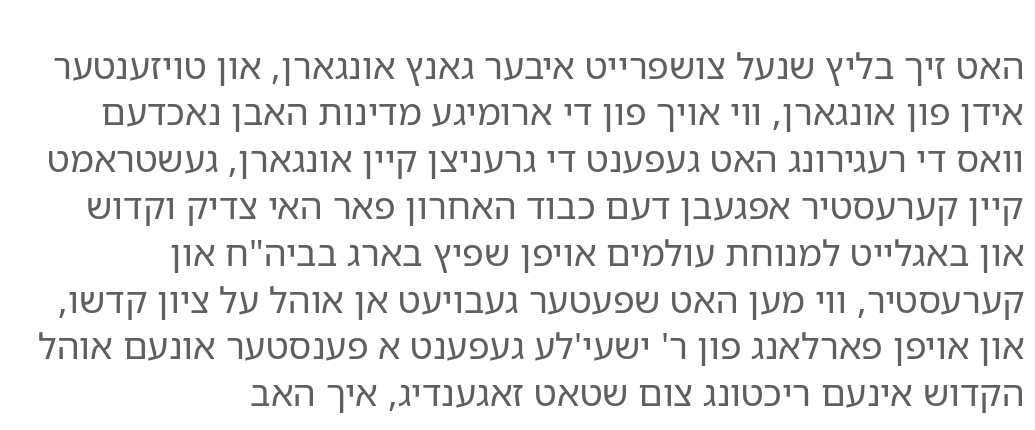האט זיך בליץ שנעל צושפרייט איבער גאנץ אונגארן, און טויזענטער אידן פון אונגארן, ווי אויך פון די ארומיגע מדינות האבן נאכדעם וואס די רעגירונג האט געפענט די גרעניצן קיין אונגארן, געשטראמט קיין קערעסטיר אפגעבן דעם כבוד האחרון פאר האי צדיק וקדוש און באגלייט למנוחת עולמים אויפן שפיץ בארג בביה"ח און קערעסטיר, ווי מען האט שפעטער געבויעט אן אוהל על ציון קדשו, און אויפן פארלאנג פון ר' ישעי'לע געפענט א פענסטער אונעם אוהל הקדוש אינעם ריכטונג צום שטאט זאגענדיג, איך האב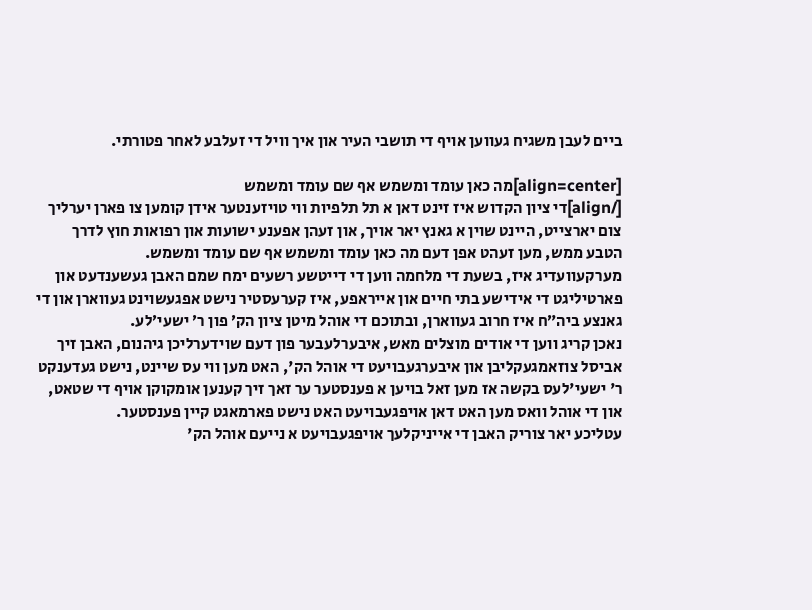ביים לעבן משגיח געווען אויף די תושבי העיר און איך וויל די זעלבע לאחר פטורתי.

[align=center]מה כאן עומד ומשמש אף שם עומד ומשמש
[/align]די ציון הקדוש איז זינט דאן א תל תלפיות ווי טויזענטער אידן קומען צו פארן יערליך צום יארצייט, היינט שוין א גאנץ יאר אויך, און זעהן אפענע ישועות און רפואות חוץ לדרך הטבע ממש, מען זעהט אפן דעם מה כאן עומד ומשמש אף שם עומד ומשמש.
מערקעוועדיג איז, בשעת די מלחמה ווען די דייטשע רשעים ימח שמם האבן געשענדעט און פארטיליגט די אידישע בתי חיים און אייראפע, איז קערעסטיר נישט אפגעשוינט געווארן און די גאנצע ביה״ח איז חרוב געווארן, ובתוכם די אוהל מיטן ציון הק׳ פון ר׳ ישעי׳לע.
נאכן קריג ווען די אודים מוצלים מאש, איבערלעבער פון דעם שוידערליכן גיהנום, האבן זיך אביסל צוזאמגעקליבן און איבערגעבויעט די אוהל הק', האט מען ווי עס שיינט, נישט געדענקט ר' ישעי'לעס בקשה אז מען זאל בויען א פענסטער ער זאך זיך קענען אומקוקן אויף די שטאט, און די אוהל וואס מען האט דאן אויפגעבויעט האט נישט פארמאגט קיין פענסטער.
עטליכע יאר צוריק האבן די אייניקלעך אויפגעבויעט א נייעם אוהל הק'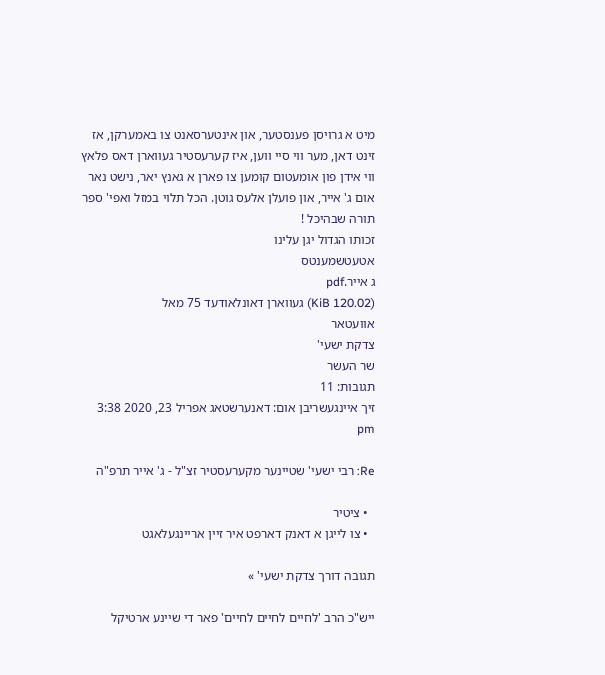מיט א גרויסן פענסטער, און אינטערסאנט צו באמערקן, אז זינט דאן, מער ווי סיי ווען, איז קערעסטיר געווארן דאס פלאץ ווי אידן פון אומעטום קומען צו פארן א גאנץ יאר, נישט נאר אום ג' אייר, און פועלן אלעס גוטן. הכל תלוי במזל ואפי' ספר תורה שבהיכל !
זכותו הגדול יגן עלינו
אטעטשמענטס
ג אייר.pdf
(120.02 KiB) געווארן דאונלאודעד 75 מאל
אוועטאר
צדקת ישעי'
שר העשר
תגובות: 11
זיך איינגעשריבן אום: דאנערשטאג אפריל 23, 2020 3:38 pm

Re: רבי ישעי' שטיינער מקערעסטיר זצ"ל - ג' אייר תרפ"ה

  • ציטיר
  • צו לייגן א דאנק דארפט איר זיין אריינגעלאגט

תגובה דורך צדקת ישעי' »

ייש"כ הרב 'לחיים לחיים לחיים' פאר די שיינע ארטיקל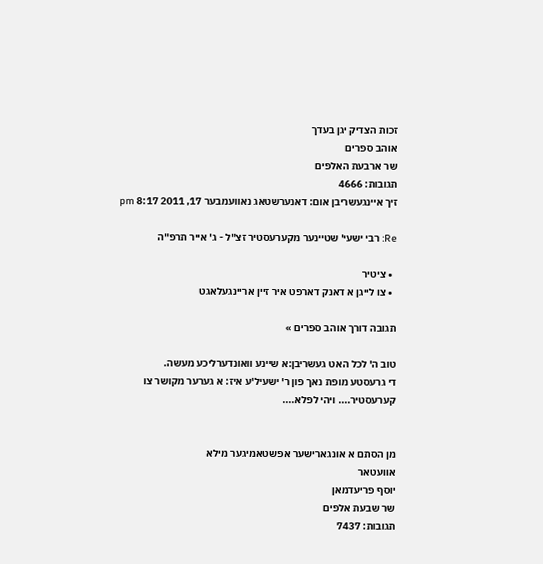זכות הצדיק יגן בעדך
אוהב ספרים
שר ארבעת האלפים
תגובות: 4666
זיך איינגעשריבן אום: דאנערשטאג נאוועמבער 17, 2011 8:17 pm

Re: רבי ישעי' שטיינער מקערעסטיר זצ"ל - ג' אייר תרפ"ה

  • ציטיר
  • צו לייגן א דאנק דארפט איר זיין אריינגעלאגט

תגובה דורך אוהב ספרים »

טוב ה' לכל האט געשריבן:א שיינע וואונדערליכע מעשה.
די גרעסטע מופת נאך פון ר' ישעיל'ע איז: א גערער מקושר צו קערעסטיר.... ויהי לפלא....


מן הסתם א אונגארישער אפשטאמיגער מילא
אוועטאר
יוסף פריעדמאן
שר שבעת אלפים
תגובות: 7437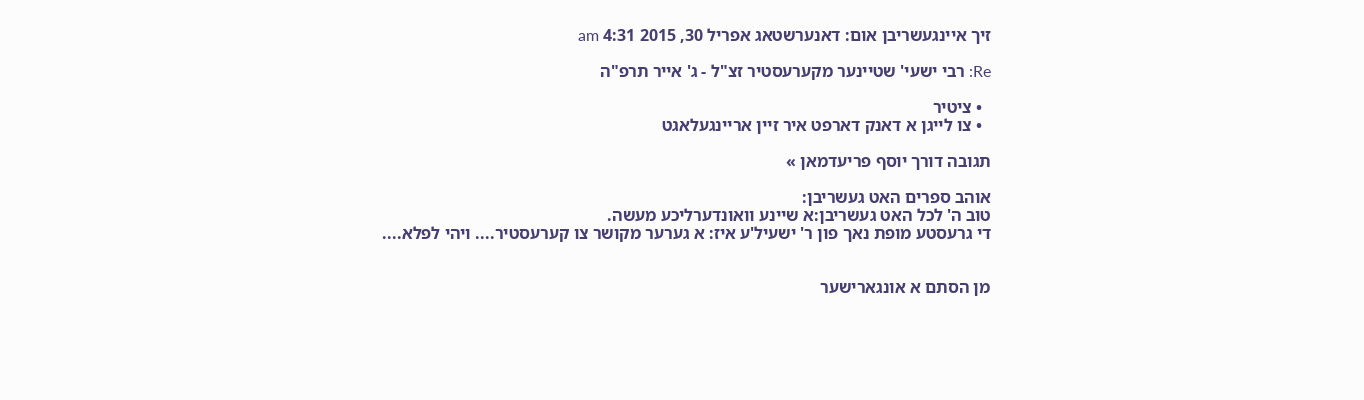זיך איינגעשריבן אום: דאנערשטאג אפריל 30, 2015 4:31 am

Re: רבי ישעי' שטיינער מקערעסטיר זצ"ל - ג' אייר תרפ"ה

  • ציטיר
  • צו לייגן א דאנק דארפט איר זיין אריינגעלאגט

תגובה דורך יוסף פריעדמאן »

אוהב ספרים האט געשריבן:
טוב ה' לכל האט געשריבן:א שיינע וואונדערליכע מעשה.
די גרעסטע מופת נאך פון ר' ישעיל'ע איז: א גערער מקושר צו קערעסטיר.... ויהי לפלא....


מן הסתם א אונגארישער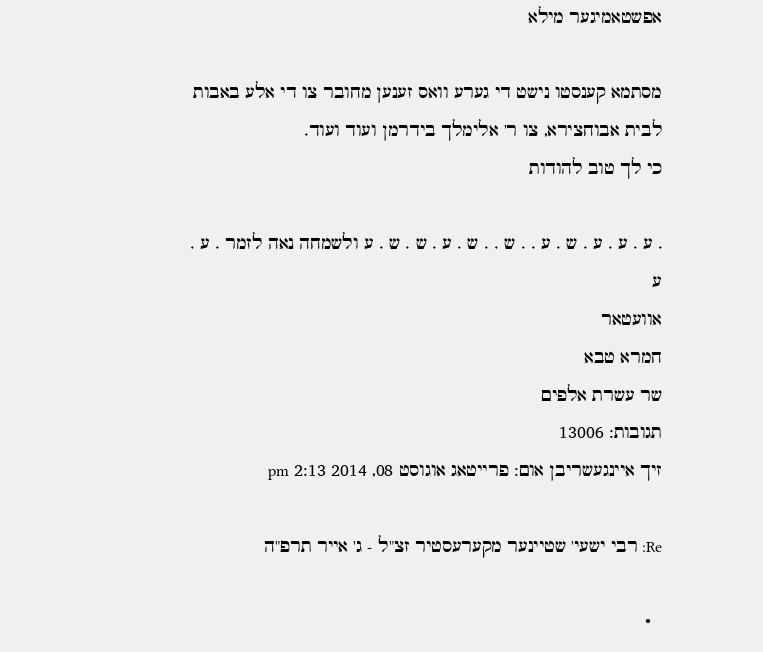אפשטאמיגער מילא

מסתמא קענסטו נישט די גערע וואס זענען מחובר צו די אלע באבות לבית אבוחצירא, צו ר' אלימלך בידרמן ועוד ועוד.
כי לך טוב להודות

. ע . ע . ע . ש . ע . . ש . . ש . ע . ש . ש . ע ולשמחה נאה לזמר . ע . ע
אוועטאר
חמרא טבא
שר עשרת אלפים
תגובות: 13006
זיך איינגעשריבן אום: פרייטאג אוגוסט 08, 2014 2:13 pm

Re: רבי ישעי' שטיינער מקערעסטיר זצ"ל - ג' אייר תרפ"ה

  •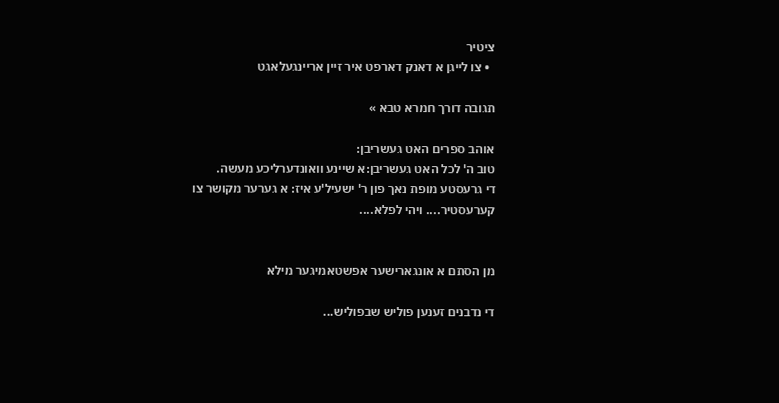ציטיר
  • צו לייגן א דאנק דארפט איר זיין אריינגעלאגט

תגובה דורך חמרא טבא »

אוהב ספרים האט געשריבן:
טוב ה' לכל האט געשריבן:א שיינע וואונדערליכע מעשה.
די גרעסטע מופת נאך פון ר' ישעיל'ע איז: א גערער מקושר צו קערעסטיר.... ויהי לפלא....


מן הסתם א אונגארישער אפשטאמיגער מילא

די נדבנים זענען פוליש שבפוליש...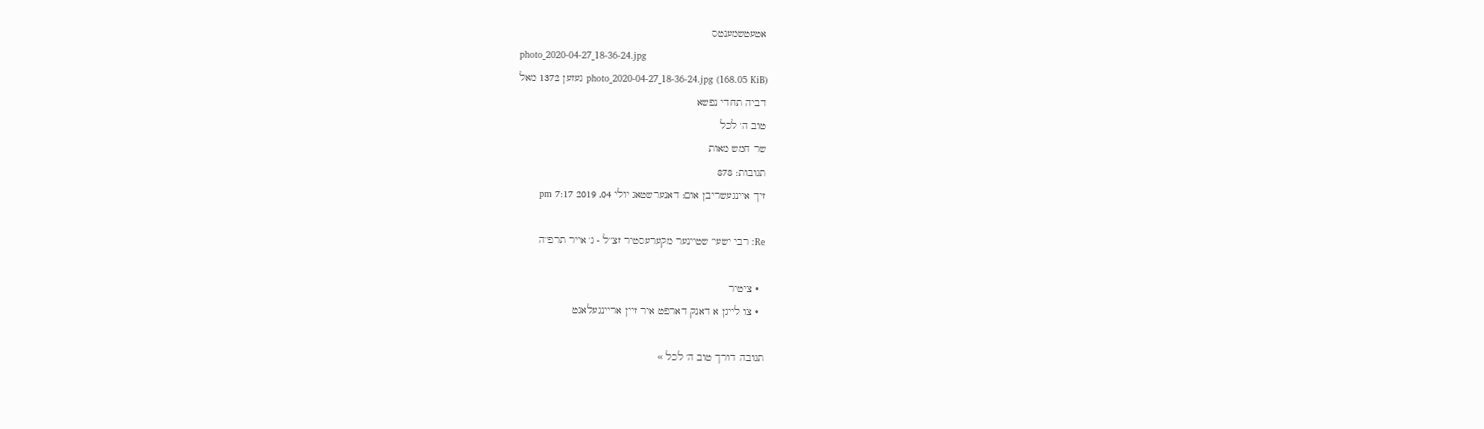אטעטשמענטס
photo_2020-04-27_18-36-24.jpg
photo_2020-04-27_18-36-24.jpg (168.05 KiB) געזען 1372 מאל
דביה תחדי נפשא
טוב ה' לכל
שר חמש מאות
תגובות: 878
זיך איינגעשריבן אום: דאנערשטאג יולי 04, 2019 7:17 pm

Re: רבי ישעי' שטיינער מקערעסטיר זצ"ל - ג' אייר תרפ"ה

  • ציטיר
  • צו לייגן א דאנק דארפט איר זיין אריינגעלאגט

תגובה דורך טוב ה' לכל »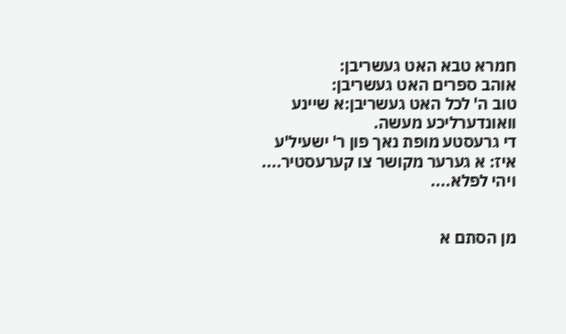חמרא טבא האט געשריבן:
אוהב ספרים האט געשריבן:
טוב ה' לכל האט געשריבן:א שיינע וואונדערליכע מעשה.
די גרעסטע מופת נאך פון ר' ישעיל'ע איז: א גערער מקושר צו קערעסטיר.... ויהי לפלא....


מן הסתם א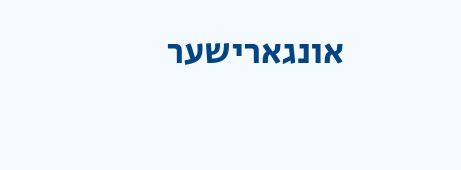אונגארישער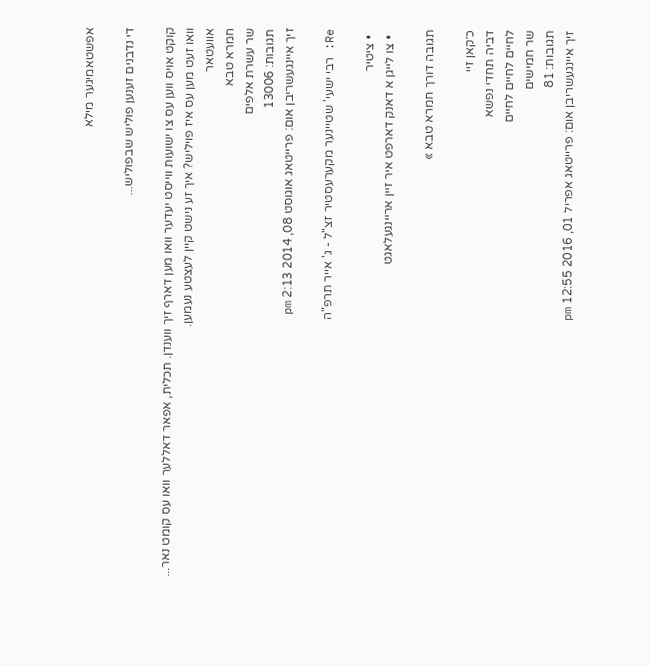אפשטאמיגער מילא

די נדבנים זענען פוליש שבפוליש...

קוקט אויס ווען עס צו ישועות ווייסט יעדער וואו מען דארף זיך ווענדן. תכלית, אפאר דאללער וואו עס קומט נאר...
וואו זעט מען עס איז פויליש? איך זע נישט קיין לעצטע נעמען.
אוועטאר
חמרא טבא
שר עשרת אלפים
תגובות: 13006
זיך איינגעשריבן אום: פרייטאג אוגוסט 08, 2014 2:13 pm

Re: רבי ישעי' שטיינער מקערעסטיר זצ"ל - ג' אייר תרפ"ה

  • ציטיר
  • צו לייגן א דאנק דארפט איר זיין אריינגעלאגט

תגובה דורך חמרא טבא »

כ׳קאן זיי
דביה תחדי נפשא
לחיים לחיים לחיים
שר חמישים
תגובות: 81
זיך איינגעשריבן אום: פרייטאג אפריל 01, 2016 12:55 pm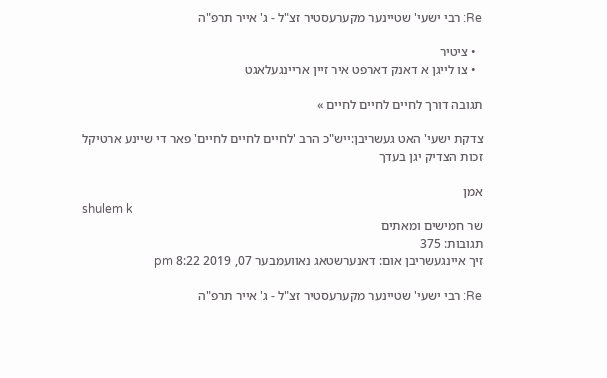Re: רבי ישעי' שטיינער מקערעסטיר זצ"ל - ג' אייר תרפ"ה

  • ציטיר
  • צו לייגן א דאנק דארפט איר זיין אריינגעלאגט

תגובה דורך לחיים לחיים לחיים »

צדקת ישעי' האט געשריבן:ייש"כ הרב 'לחיים לחיים לחיים' פאר די שיינע ארטיקל
זכות הצדיק יגן בעדך

אמן
shulem k
שר חמישים ומאתים
תגובות: 375
זיך איינגעשריבן אום: דאנערשטאג נאוועמבער 07, 2019 8:22 pm

Re: רבי ישעי' שטיינער מקערעסטיר זצ"ל - ג' אייר תרפ"ה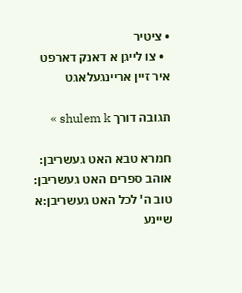• ציטיר
  • צו לייגן א דאנק דארפט איר זיין אריינגעלאגט

תגובה דורך shulem k »

חמרא טבא האט געשריבן:
אוהב ספרים האט געשריבן:
טוב ה' לכל האט געשריבן:א שיינע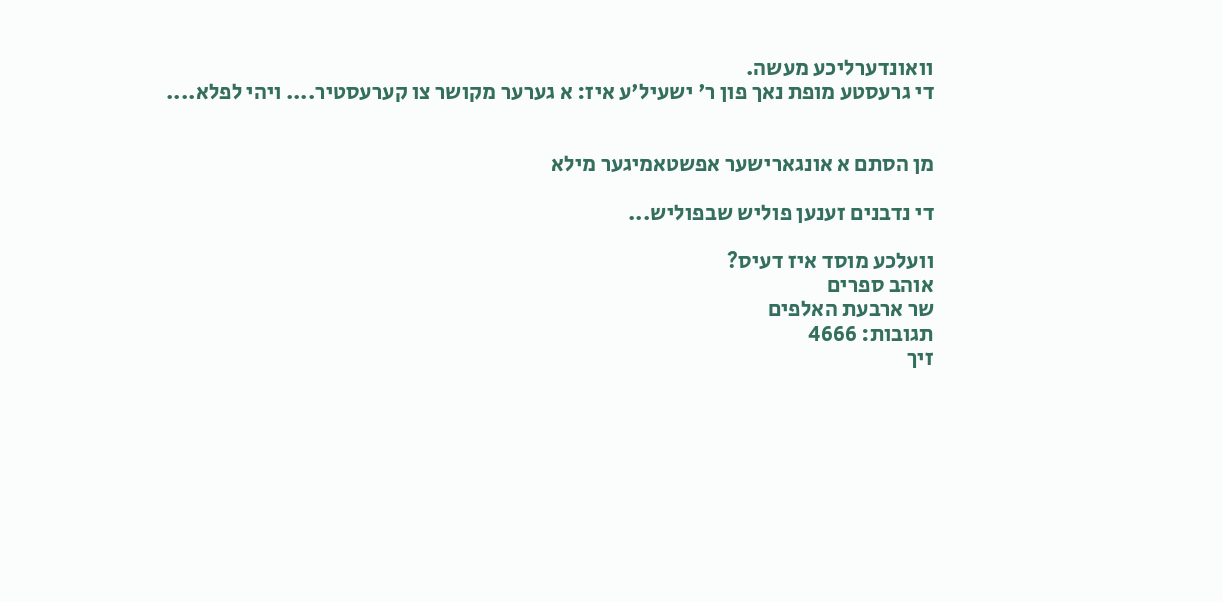וואונדערליכע מעשה.
די גרעסטע מופת נאך פון ר' ישעיל'ע איז: א גערער מקושר צו קערעסטיר.... ויהי לפלא....


מן הסתם א אונגארישער אפשטאמיגער מילא

די נדבנים זענען פוליש שבפוליש...

וועלכע מוסד איז דעיס?
אוהב ספרים
שר ארבעת האלפים
תגובות: 4666
זיך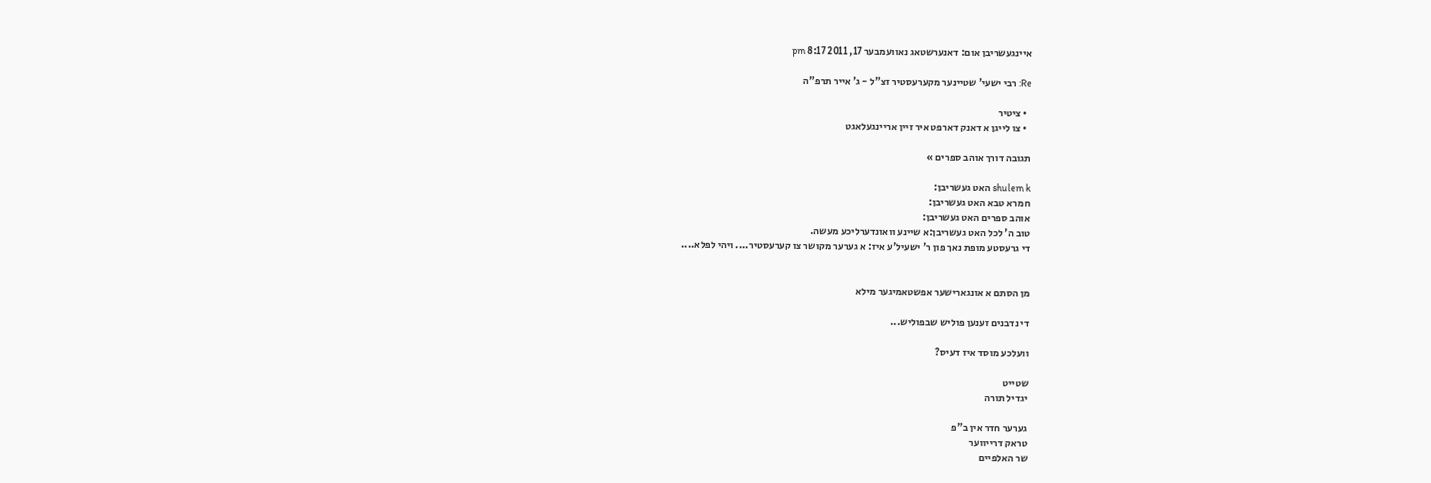איינגעשריבן אום: דאנערשטאג נאוועמבער 17, 2011 8:17 pm

Re: רבי ישעי' שטיינער מקערעסטיר זצ"ל - ג' אייר תרפ"ה

  • ציטיר
  • צו לייגן א דאנק דארפט איר זיין אריינגעלאגט

תגובה דורך אוהב ספרים »

shulem k האט געשריבן:
חמרא טבא האט געשריבן:
אוהב ספרים האט געשריבן:
טוב ה' לכל האט געשריבן:א שיינע וואונדערליכע מעשה.
די גרעסטע מופת נאך פון ר' ישעיל'ע איז: א גערער מקושר צו קערעסטיר.... ויהי לפלא....


מן הסתם א אונגארישער אפשטאמיגער מילא

די נדבנים זענען פוליש שבפוליש...

וועלכע מוסד איז דעיס?

שטייט
יגדיל תורה

גערער חדר אין ב"פ
טראק דרייווער
שר האלפיים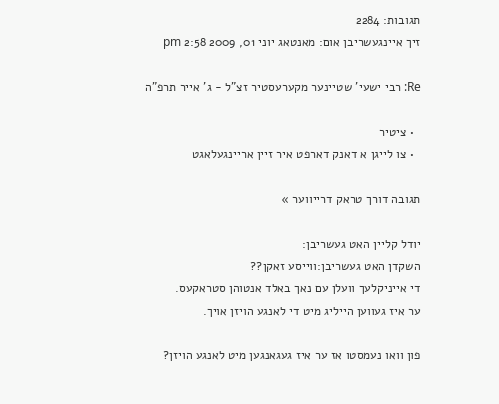תגובות: 2284
זיך איינגעשריבן אום: מאנטאג יוני 01, 2009 2:58 pm

Re: רבי ישעי' שטיינער מקערעסטיר זצ"ל - ג' אייר תרפ"ה

  • ציטיר
  • צו לייגן א דאנק דארפט איר זיין אריינגעלאגט

תגובה דורך טראק דרייווער »

יודל קליין האט געשריבן:
השקדן האט געשריבן:ווייסע זאקן??
די אייניקלעך וועלן עם נאך באלד אנטוהן סטראקעס.
ער איז געווען הייליג מיט די לאנגע הויזן אויך.

פון וואו נעמסטו אז ער איז געגאנגען מיט לאנגע הויזן?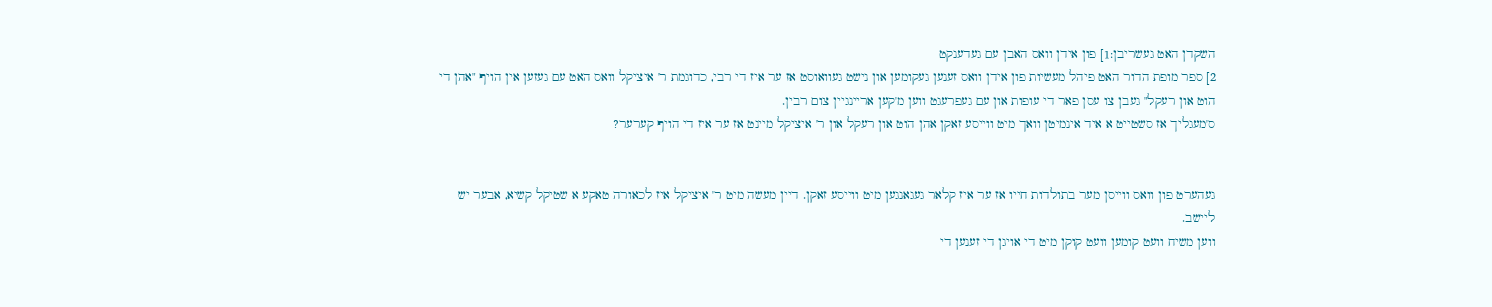השקדן האט געשריבן:1] פון אידן וואס האבן עם געדענקט
2] ספר מופת הדור האט פיהל מעשיות פון אידן וואס זענען געקומען און נישט געוואוסט אז ער איז די רבי, כדוגמת ר' איציקל וואס האט עם געזען אין הויף "אהן די הוט און רעקל" געבן צו עסן פאר די עופות און עם געפרעגט ווען מ'קען אריינגיין צום רבין.
ס'מעגליך אז סשטייט א איד אינמיטן וואך מיט ווייסע זאקן אהן הוט און רעקל און ר' איציקל מיינט אז ער איז די הויף קערער?


געהערט פון וואס ווייסן מער בתולדות חייו אז ער איז קלאר געגאנגען מיט ווייסע זאקן. דיין מעשה מיט ר' איציקל איז לכאורה טאקע א שטיקל קשיא, אבער יש ליישב.
ווען משיח וועט קומען וועט קוקן מיט די אויגן די זענען די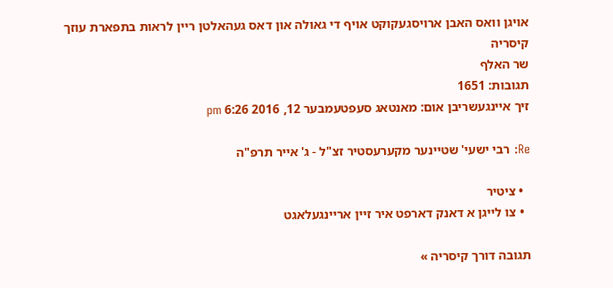אויגן וואס האבן ארויסגעקוקט אויף די גאולה און דאס געהאלטן ריין לראות בתפארת עוזך
קיסריה
שר האלף
תגובות: 1651
זיך איינגעשריבן אום: מאנטאג סעפטעמבער 12, 2016 6:26 pm

Re: רבי ישעי' שטיינער מקערעסטיר זצ"ל - ג' אייר תרפ"ה

  • ציטיר
  • צו לייגן א דאנק דארפט איר זיין אריינגעלאגט

תגובה דורך קיסריה »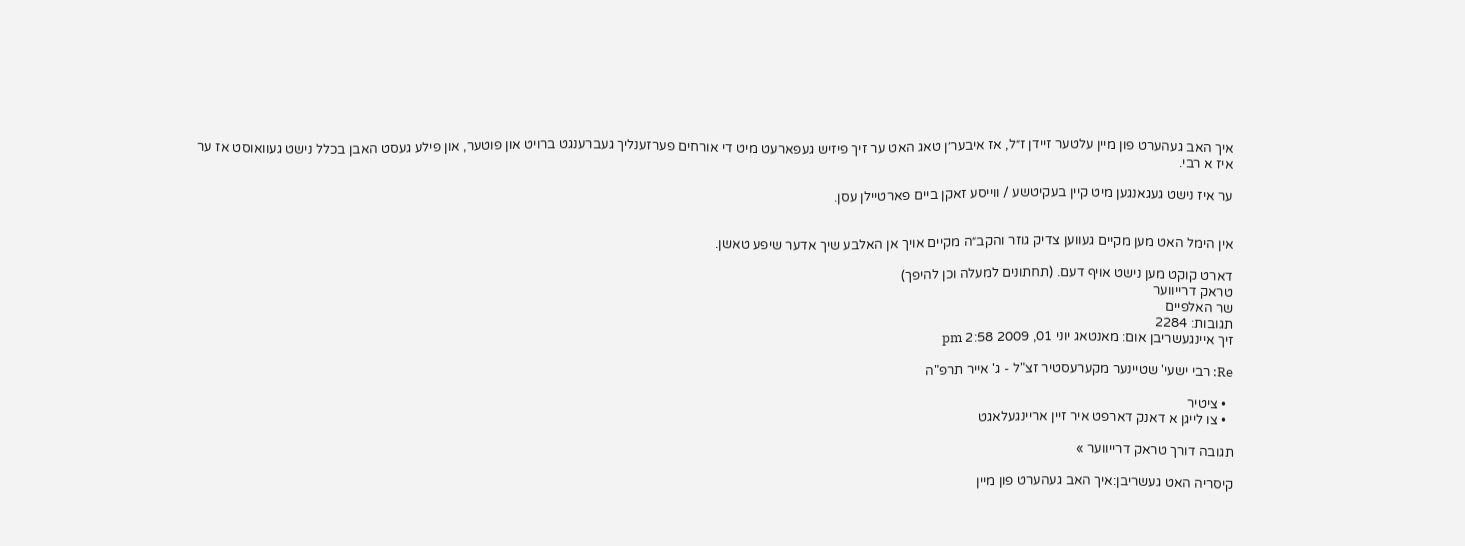איך האב געהערט פון מיין עלטער זיידן ז״ל, אז איבער׳ן טאג האט ער זיך פיזיש געפארעט מיט די אורחים פערזענליך געברענגט ברויט און פוטער, און פילע געסט האבן בכלל נישט געוואוסט אז ער איז א רבי.

ער איז נישט געגאנגען מיט קיין בעקיטשע / ווייסע זאקן ביים פארטיילן עסן.


אין הימל האט מען מקיים געווען צדיק גוזר והקב״ה מקיים אויך אן האלבע שיך אדער שיפע טאשן.

דארט קוקט מען נישט אויף דעם. (תחתונים למעלה וכן להיפך)
טראק דרייווער
שר האלפיים
תגובות: 2284
זיך איינגעשריבן אום: מאנטאג יוני 01, 2009 2:58 pm

Re: רבי ישעי' שטיינער מקערעסטיר זצ"ל - ג' אייר תרפ"ה

  • ציטיר
  • צו לייגן א דאנק דארפט איר זיין אריינגעלאגט

תגובה דורך טראק דרייווער »

קיסריה האט געשריבן:איך האב געהערט פון מיין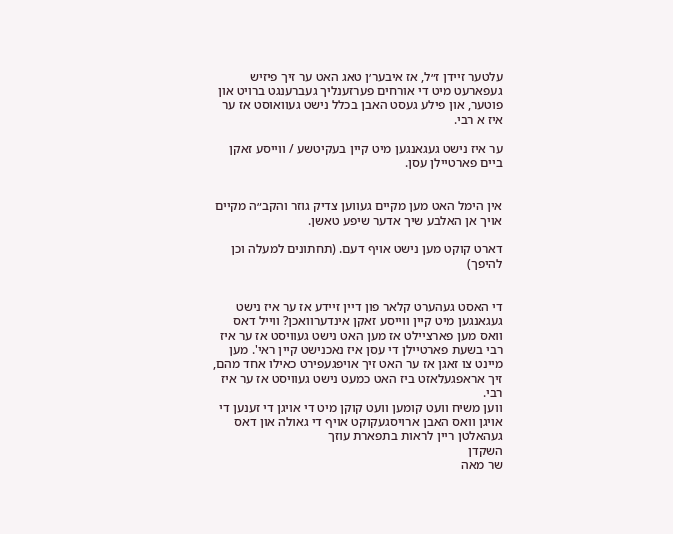עלטער זיידן ז״ל, אז איבער׳ן טאג האט ער זיך פיזיש געפארעט מיט די אורחים פערזענליך געברענגט ברויט און פוטער, און פילע געסט האבן בכלל נישט געוואוסט אז ער איז א רבי.

ער איז נישט געגאנגען מיט קיין בעקיטשע / ווייסע זאקן ביים פארטיילן עסן.


אין הימל האט מען מקיים געווען צדיק גוזר והקב״ה מקיים אויך אן האלבע שיך אדער שיפע טאשן.

דארט קוקט מען נישט אויף דעם. (תחתונים למעלה וכן להיפך)


די האסט געהערט קלאר פון דיין זיידע אז ער איז נישט געגאנגען מיט קיין ווייסע זאקן אינדערוואכן? ווייל דאס וואס מען פארציילט אז מען האט נישט געוויסט אז ער איז רבי בשעת פארטיילן די עסן איז נאכנישט קיין ראי'. מען מיינט צו זאגן אז ער האט זיך אויפגעפירט כאילו אחד מהם, זיך אראפגעלאזט ביז האט כמעט נישט געוויסט אז ער איז רבי.
ווען משיח וועט קומען וועט קוקן מיט די אויגן די זענען די אויגן וואס האבן ארויסגעקוקט אויף די גאולה און דאס געהאלטן ריין לראות בתפארת עוזך
השקדן
שר מאה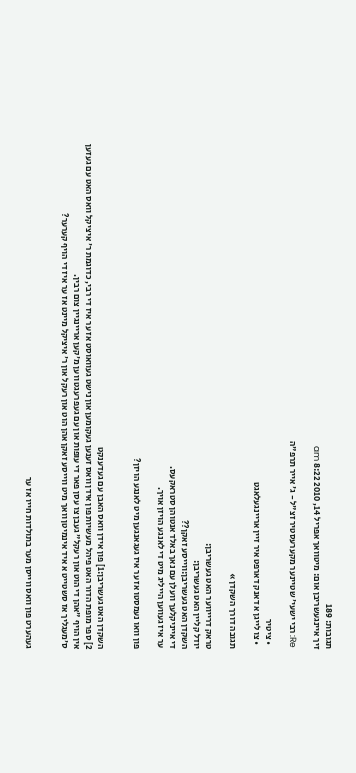תגובות: 189
זיך איינגעשריבן אום: מיטוואך אפריל 14, 2010 8:22 am

Re: רבי ישעי' שטיינער מקערעסטיר זצ"ל - ג' אייר תרפ"ה

  • ציטיר
  • צו לייגן א דאנק דארפט איר זיין אריינגעלאגט

תגובה דורך השקדן »

טראק דרייווער האט געשריבן:
יודל קליין האט געשריבן:
השקדן האט געשריבן:ווייסע זאקן??
די אייניקלעך וועלן עם נאך באלד אנטוהן סטראקעס.
ער איז געווען הייליג מיט די לאנגע הויזן אויך.

פון וואו נעמסטו אז ער איז געגאנגען מיט לאנגע הויזן?


השקדן האט געשריבן:1] פון אידן וואס האבן עם געדענקט
2] ספר מופת הדור האט פיהל מעשיות פון אידן וואס זענען געקומען און נישט געוואוסט אז ער איז די רבי, כדוגמת ר' איציקל וואס האט עם געזען אין הויף "אהן די הוט און רעקל" געבן צו עסן פאר די עופות און עם געפרעגט ווען מ'קען אריינגיין צום רבין.
ס'מעגליך אז סשטייט א איד אינמיטן וואך מיט ווייסע זאקן אהן הוט און רעקל און ר' איציקל מיינט אז ער איז די הויף קערער?


געהערט פון וואס ווייסן מער בתולדות חייו אז ער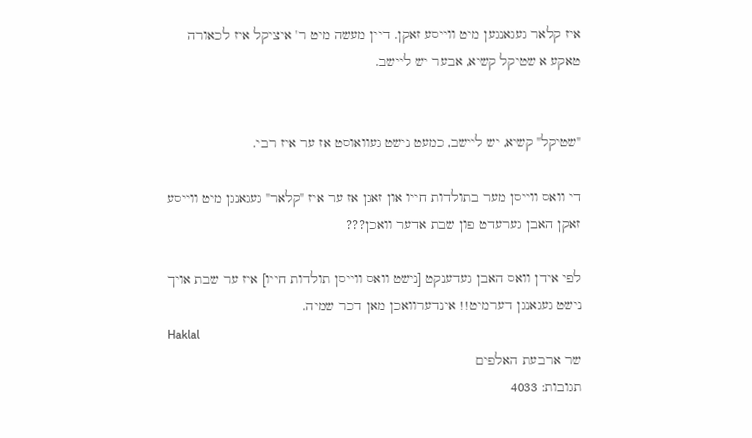איז קלאר געגאנגען מיט ווייסע זאקן. דיין מעשה מיט ר' איציקל איז לכאורה טאקע א שטיקל קשיא, אבער יש ליישב.


"שטיקל" קשיא, יש ליישב, כמעט נישט געוואוסט אז ער איז רבי.

די וואס ווייסן מער בתולדות חייו און זאגן אז ער איז "קלאר" געגאנגן מיט ווייסע זאקן האבן גערעדט פון שבת אדער וואכן???

לפי אידן וואס האבן געדענקט [נישט וואס ווייסן תולדות חייו] איז ער שבת אויך נישט געגאנגן דערמיט!! אינדערוואכן מאן דכר שמיה.
Haklal
שר ארבעת האלפים
תגובות: 4033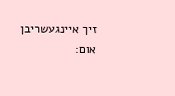זיך איינגעשריבן אום: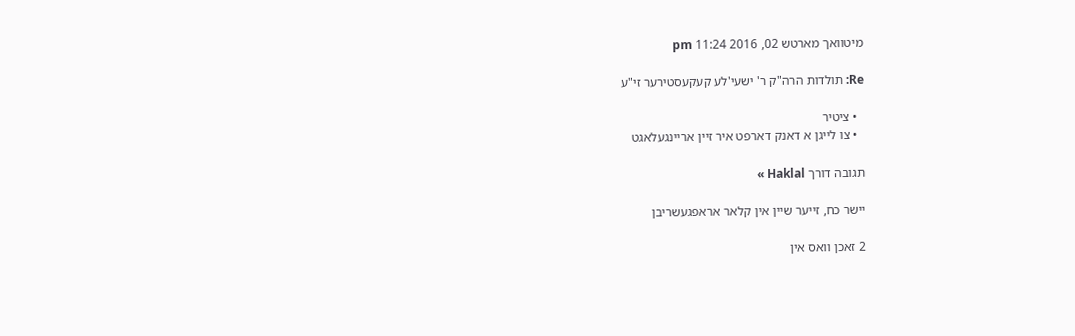מיטוואך מארטש 02, 2016 11:24 pm

Re: תולדות הרה"ק ר' ישעי'לע קעקעסטירער זי"ע

  • ציטיר
  • צו לייגן א דאנק דארפט איר זיין אריינגעלאגט

תגובה דורך Haklal »

יישר כח, זייער שיין אין קלאר אראפגעשריבן

2 זאכן וואס אין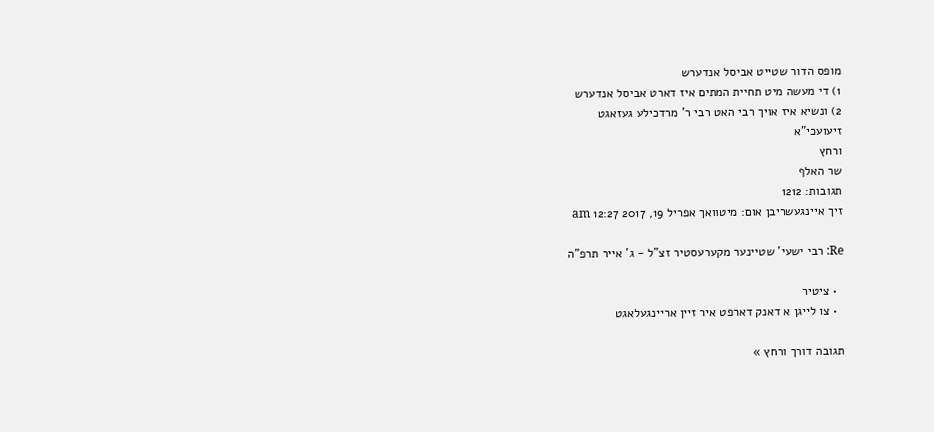מופס הדור שטייט אביסל אנדערש
1) די מעשה מיט תחיית המתים איז דארט אביסל אנדערש
2) ונשיא איז אויך רבי האט רבי ר' מרדכילע געזאגט
זיעועכי"א
ורחץ
שר האלף
תגובות: 1212
זיך איינגעשריבן אום: מיטוואך אפריל 19, 2017 12:27 am

Re: רבי ישעי' שטיינער מקערעסטיר זצ"ל - ג' אייר תרפ"ה

  • ציטיר
  • צו לייגן א דאנק דארפט איר זיין אריינגעלאגט

תגובה דורך ורחץ »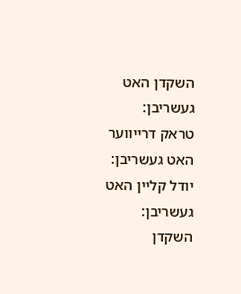השקדן האט געשריבן:
טראק דרייווער האט געשריבן:
יודל קליין האט געשריבן:
השקדן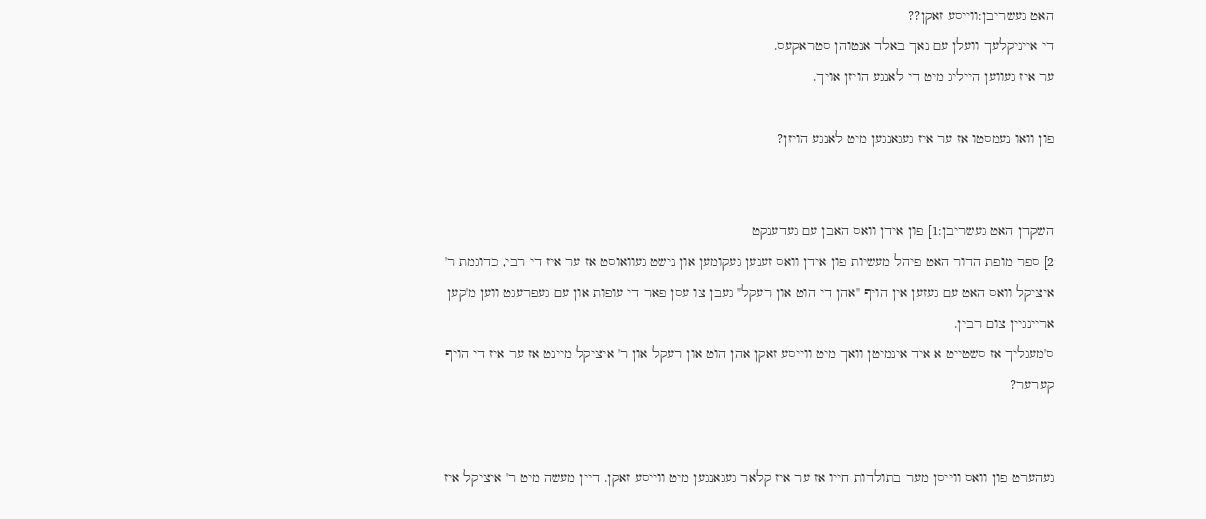האט געשריבן:ווייסע זאקן??
די אייניקלעך וועלן עם נאך באלד אנטוהן סטראקעס.
ער איז געווען הייליג מיט די לאנגע הויזן אויך.

פון וואו נעמסטו אז ער איז געגאנגען מיט לאנגע הויזן?


השקדן האט געשריבן:1] פון אידן וואס האבן עם געדענקט
2] ספר מופת הדור האט פיהל מעשיות פון אידן וואס זענען געקומען און נישט געוואוסט אז ער איז די רבי, כדוגמת ר' איציקל וואס האט עם געזען אין הויף "אהן די הוט און רעקל" געבן צו עסן פאר די עופות און עם געפרעגט ווען מ'קען אריינגיין צום רבין.
ס'מעגליך אז סשטייט א איד אינמיטן וואך מיט ווייסע זאקן אהן הוט און רעקל און ר' איציקל מיינט אז ער איז די הויף קערער?


געהערט פון וואס ווייסן מער בתולדות חייו אז ער איז קלאר געגאנגען מיט ווייסע זאקן. דיין מעשה מיט ר' איציקל איז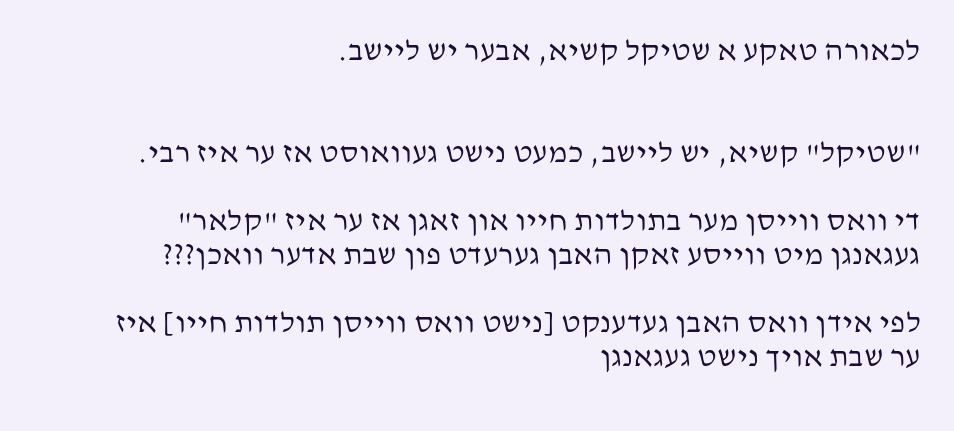לכאורה טאקע א שטיקל קשיא, אבער יש ליישב.


"שטיקל" קשיא, יש ליישב, כמעט נישט געוואוסט אז ער איז רבי.

די וואס ווייסן מער בתולדות חייו און זאגן אז ער איז "קלאר" געגאנגן מיט ווייסע זאקן האבן גערעדט פון שבת אדער וואכן???

לפי אידן וואס האבן געדענקט [נישט וואס ווייסן תולדות חייו] איז ער שבת אויך נישט געגאנגן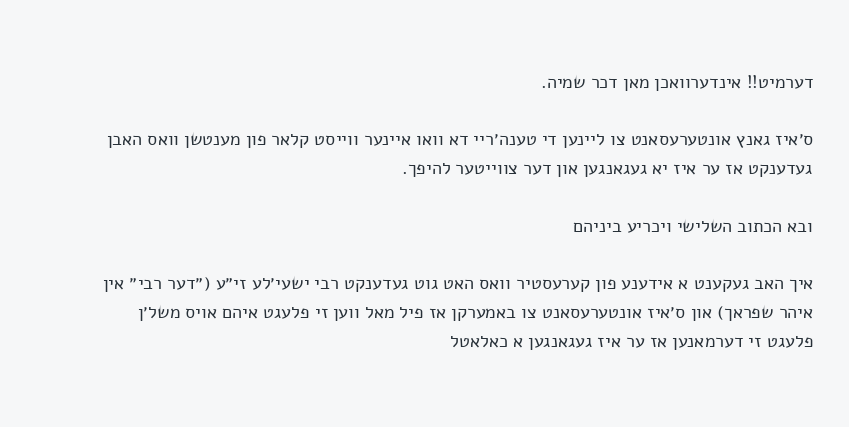דערמיט!! אינדערוואכן מאן דכר שמיה.

ס׳איז גאנץ אונטערעסאנט צו ליינען די טענה׳ריי דא וואו איינער ווייסט קלאר פון מענטשן וואס האבן געדענקט אז ער איז יא געגאנגען און דער צווייטער להיפך.

ובא הכתוב השלישי ויכריע ביניהם

איך האב געקענט א אידענע פון קערעסטיר וואס האט גוט געדענקט רבי ישעי׳לע זי״ע (״דער רבי״ אין איהר שפראך) און ס׳איז אונטערעסאנט צו באמערקן אז פיל מאל ווען זי פלעגט איהם אויס משל׳ן פלעגט זי דערמאנען אז ער איז געגאנגען א כאלאטל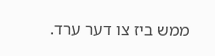ממש ביז צו דער ערד.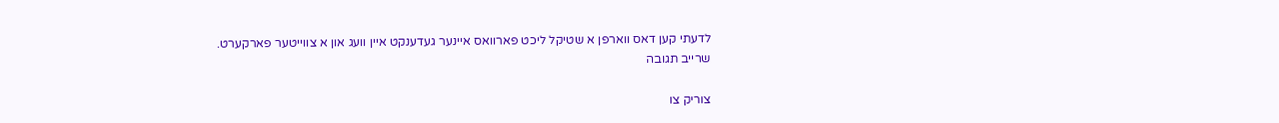לדעתי קען דאס ווארפן א שטיקל ליכט פארוואס איינער געדענקט איין וועג און א צווייטער פארקערט.
שרייב תגובה

צוריק צו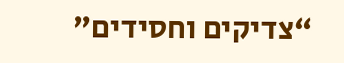“צדיקים וחסידים”